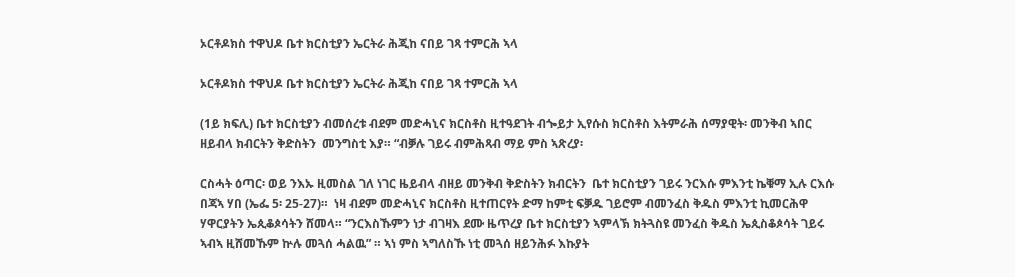ኦርቶዶክስ ተዋህዶ ቤተ ክርስቲያን ኤርትራ ሕጂከ ናበይ ገጻ ተምርሕ ኣላ

ኦርቶዶክስ ተዋህዶ ቤተ ክርስቲያን ኤርትራ ሕጂከ ናበይ ገጻ ተምርሕ ኣላ

(1ይ ክፍሊ) ቤተ ክርስቲያን ብመሰረቱ ብደም መድሓኒና ክርስቶስ ዚተዓደገት ብጐይታ ኢየሱስ ክርስቶስ እትምራሕ ሰማያዊት፡ መንቅብ ኣበር ዘይብላ ክብርትን ቅድስትን  መንግስቲ እያ። “ብቓሉ ገይሩ ብምሕጻብ ማይ ምስ ኣጽረያ፡

ርስሓት ዕጣር፡ ወይ ንእኡ ዚመስል ገለ ነገር ዜይብላ ብዘይ መንቅብ ቅድስትን ክብርትን  ቤተ ክርስቲያን ገይሩ ንርእሱ ምእንቲ ኬቑማ ኢሉ ርእሱ በጃኣ ሃበ (ኤፌ 5፡ 25-27)።  ነዛ ብደም መድሓኒና ክርስቶስ ዚተጠርየት ድማ ከምቲ ፍቓዱ ገይሮም ብመንፈስ ቅዱስ ምእንቲ ኪመርሕዋ ሃዋርያትን ኤጲቆጶሳትን ሸመላ። “ንርእስኹምን ነታ ብገዛእ ደሙ ዜጥረያ ቤተ ክርስቲያን ኣምላኽ ክትጓስዩ መንፈስ ቅዱስ ኤጲስቆጶሳት ገይሩ ኣብኣ ዚሸመኹም ኵሉ መጓሰ ሓልዉ” ። ኣነ ምስ ኣግለስኹ ነቲ መጓሰ ዘይንሕፉ እኩያት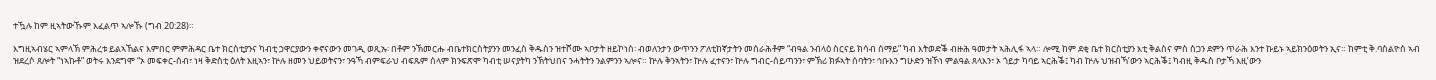ተዃሉ ከም ዚኣትውኹም እፈልጥ ኣሎኹ (ግብ 20:28)።

እግዚኣብሄር ኣምላኽ ምሕረቱ ይልኣኸልና እምበር ምምሕዳር ቤተ ክርስቲያንና ካብቲ ኃዋርያውን ቀኖናውን መገዲ ወጺኡ፡ በቶም ንኽመርሑ ብቤተክርስትያንን መንፈስ ቅዱስን ዝተሾሙ ኣቦታት ዘይኮነስ፡ ብወለንታን ውጥንን ፖለቲከኛታትን መሰራሕቶም “ብዓል ንብላዕ ስርናይ ክሳብ ሰማይ” ካብ እትወድቕ ብዙሕ ዓመታት ኣሕሊፋ ኣላ። ሎሚ ከም ደቂ ቤተ ክርስቲያን እቲ ቅልስና ምስ ስጋን ደምን ጥራሕ እንተ ኩይኑ ኣይክንዕወትን ኢና። ከምቲ ቅ.ባስልዮስ ኣብ ዝደረሶ ጸሎት “ነኣኩቶ” ወትሩ እንደግሞ “ኦ መፍቀር-ሰብ፣ ነዛ ቅድስቲ ዕለት እዚኣን፣ ኵሉ ዘመን ህይወትናን፣ ንዓኻ ብምፍራህ ብፍጹም ሰላም ክንፍጽሞ ካብቲ ሠናያትካ ንኽትህበና ንሓትትን ንልምንን ኣሎና። ኵሉ ቅንኣትን፣ ኵሉ ፈተናን፣ ኵሉ ግብር-ሰይጣንን፣ ምኽሪ ክፉኣት ሰባትን፣ ኅቡእን ግሁድን ዝኾነ ምልዓል ጸላእን፣ ኦ ጎይታ ካባይ ኣርሕቕ፤ ካብ ኵሉ ህዝብኻ’ውን ኣርሕቕ፤ ካብዚ ቅዱስ ቦታኻ እዚ’ውን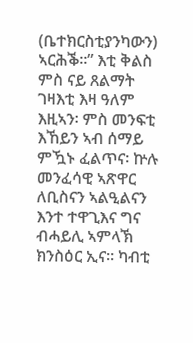(ቤተክርስቲያንካውን) ኣርሕቕ።” እቲ ቅልስ ምስ ናይ ጸልማት ገዛእቲ እዛ ዓለም እዚኣን፡ ምስ መንፍቲ እኸይን ኣብ ሰማይ ምዃኑ ፈልጥና፡ ኵሉ መንፈሳዊ ኣጽዋር ለቢስናን ኣልዒልናን እንተ ተዋጊእና ግና ብሓይሊ ኣምላኽ ክንስዕር ኢና። ካብቲ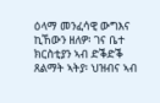ዕላማ መንፈሳዊ ውግእና ኪኸውን ዘለዎ፡ ገና ቤተ ክርስቲያን ኣብ ድቕድቕ ጸልማት ኣትያ፡ ህዝብና ኣብ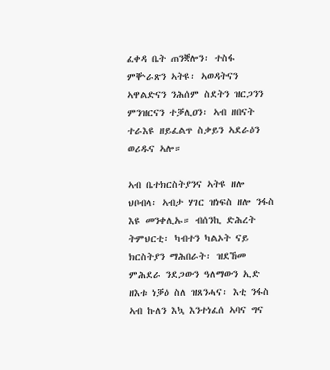ፈቀዳ ቤት ጠንቛሎን፡ ተስፋ ምቝራጽን ኣትዩ፡ ኣወዳትናን ኣዋልድናን ንሕሰም ስደትን ዝርጋንን ምንዝርናን ተቓሊዐን፡ ኣብ ዘበናት ተራእዩ ዘይፈልጥ ስቃይን ኣደራዕን ወሪዱና ኣሎ።

ኣብ ቤተክርስትያንና ኣትዩ ዘሎ ህቦብላ፡ ኣብታ ሃገር ዝነፍስ ዘሎ ንፋስ እዩ መንቀሊኡ። ብሰንኪ ድሕረት ትምህርቲ፡ ካብተን ካልኦት ናይ ክርስትያን ማሕበራት፡ ዝደኸመ ምሕደራ ንደጋውን ዓለማውን ኢድ ዘእቱ ነቓዕ ስለ ዝጸንሓና፡ እቲ ንፋስ ኣብ ኩለን እኳ እንተነፈሰ ኣባና ግና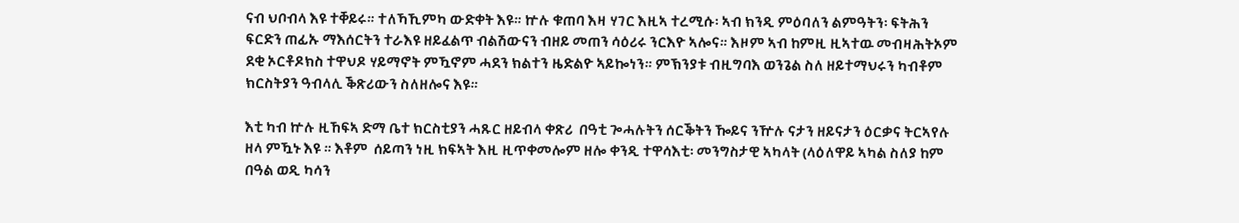ናብ ህቦብላ እዩ ተቐይሩ። ተለኻኺምካ ውድቀት እዩ። ኵሉ ቁጠባ እዛ ሃገር እዚኣ ተረሚሱ፡ ኣብ ክንዲ ምዕባለን ልምዓትን፡ ፍትሕን ፍርድን ጠፊኡ ማእሰርትን ተራእዩ ዘይፈልጥ ብልሽውናን ብዘይ መጠን ሳዕሪሩ ንርእዮ ኣሎና። እዞም ኣብ ከምዚ ዚኣተዉ መብዛሕትኦም ደቂ ኦርቶዶክስ ተዋህዶ ሃይማኖት ምዃኖም ሓደን ክልተን ዜድልዮ ኣይኰነን። ምኽንያቱ ብዚግባእ ወንጌል ስለ ዘይተማህሩን ካብቶም ክርስትያን ዓብላሊ ቕጽሪውን ስለዘሎና እዩ።

እቲ ካብ ኵሉ ዚኸፍኣ ድማ ቤተ ክርስቲያን ሓጹር ዘይብላ ቀጽሪ  በዓቲ ጐሓሉትን ሰርቕትን ዀይና ንዅሉ ናታን ዘይናታን ዕርቃና ትርኣየሉ ዘላ ምዃኑ እዩ ። እቶም  ሰይጣን ነዚ ክፍኣት እዚ ዚጥቀመሎም ዘሎ ቀንዲ ተዋሳእቲ፡ መንግስታዊ ኣካላት (ላዕለዋይ ኣካል ስለያ ከም በዓል ወዲ ካሳን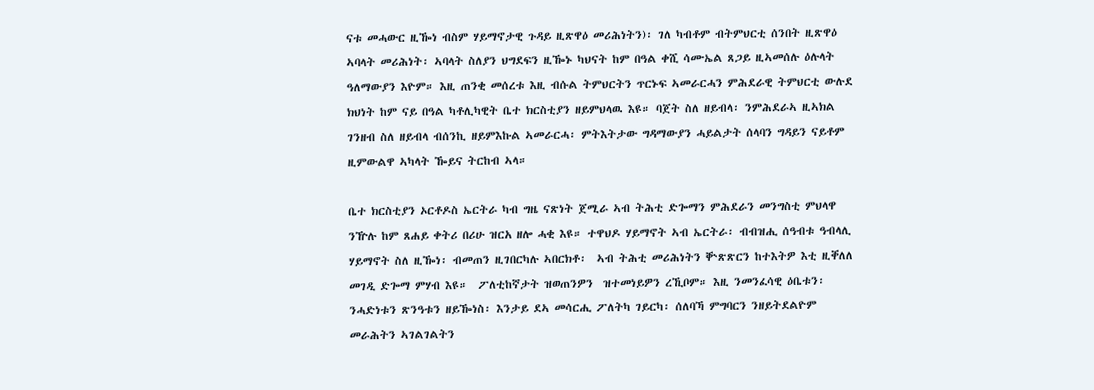ናቱ መሓውር ዚዀነ ብስም ሃይማኖታዊ ጉዳይ ዚጽዋዕ መሪሕነትን)፡ ገለ ካብቶም ብትምህርቲ ሰንበት ዚጽዋዕ ኣባላት መሪሕነት፡ ኣባላት ስለያን ህግደፍን ዚዀኑ ካህናት ከም በዓል ቀሺ ሳሙኤል ጸጋይ ዚኣመሰሉ ዕሉላት ዓለማውያን እዮም። እዚ ጠንቂ መሰረቱ እዚ ብሱል ትምህርትን ጥርኑፍ ኣመራርሓን ምሕደራዊ ትምህርቲ ውሉደ ክህነት ከም ናይ በዓል ካቶሊካዊት ቤተ ክርስቲያን ዘይምህላዉ እዩ። ባጀት ስለ ዘይብላ፡ ንምሕደራኣ ዚኣክል ገንዘብ ስለ ዘይብላ ብሰንኪ ዘይምእኩል ኣመራርሓ፡ ምትእትታው ግዳማውያን ሓይልታት ሰላባን ግዳይን ናይቶም ዚምውልዋ ኣካላት ዀይና ትርከብ ኣላ።

ቤተ ክርስቲያን ኦርቶዶስ ኤርትራ ካብ ግዜ ናጽነት ጀሚራ ኣብ ትሕቲ ድጐማን ምሕደራን መንግስቲ ምህላዋ ንዅሉ ከም ጸሐይ ቀትሪ በሪሁ ዝርአ ዘሎ ሓቂ እዩ። ተዋህዶ ሃይማኖት ኣብ ኤርትራ፡ ብብዝሒ ሰዓብቱ ዓብላሊ ሃይማኖት ስለ ዚዀነ፡ ብመጠን ዚገበርካሉ ኣበርክቶ፡  ኣብ ትሕቲ መሪሕነትን ቝጽጽርን ከተእትዎ እቲ ዚቐለለ መገዲ ድጐማ ምሃብ እዩ።  ፖለቲከኛታት ዝወጠንዎን  ዝተመነይዎን ረኺቦም። እዚ ንመንፈሳዊ ዕቤቱን፡ ንሓድነቱን ጽንዓቱን ዘይዀነስ፡ እንታይ ደኣ መሳርሒ ፖለትካ ገይርካ፡ ሰለባኻ ምግባርን ንዘይትደልዮም መራሕትን ኣገልገልትን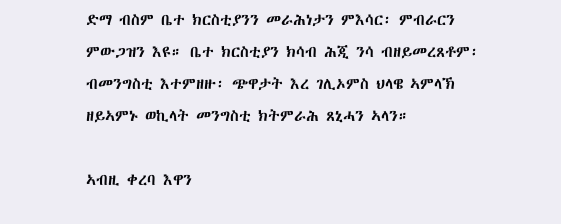ድማ ብስም ቤተ ክርስቲያንን መራሕነታን ምእሳር፡ ምብራርን ምውጋዝን እዩ። ቤተ ክርስቲያን ክሳብ ሕጂ ንሳ ብዘይመረጸቶም፡ ብመንግስቲ እተምዘዙ፡ ጭዋታት እረ ገሊኦምስ ህላዌ ኣምላኽ ዘይኣምኑ ወኪላት መንግስቲ ክትምራሕ ጸኒሓን ኣላን።

ኣብዚ ቀረባ እዋን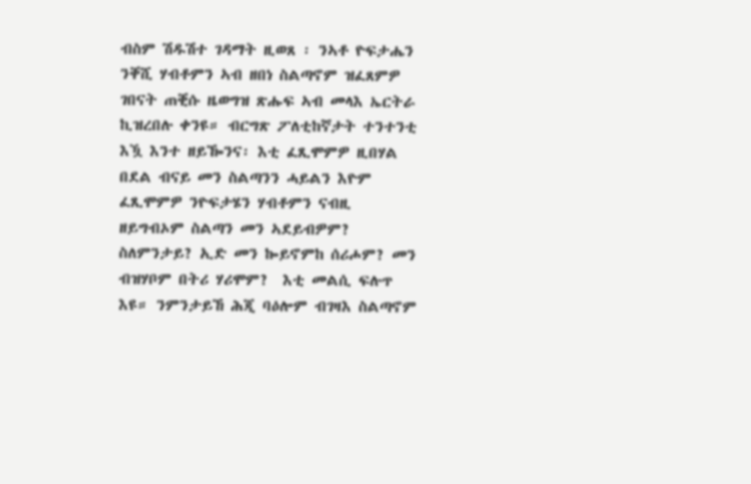ብስም ሽዱሽተ ገዳማት ዚወጸ ፡ ንኣቶ ዮፍታሔን ንቐሺ ሃብቶምን ኣብ ዘበነ ስልጣኖም ዝፈጸምዎ ገበናት ጠቒሱ ዜወግዝ ጽሑፍ ኣብ መላእ ኤርትራ ኪዝረበሉ ቀንዩ። ብርግጽ ፖለቲከኛታት ተንተንቲ እዃ እንተ ዘይዀንና፡ እቲ ፈጺሞምዎ ዚበሃል በደል ብናይ መን ስልጣንን ሓይልን እዮም ፈጺሞምዎ ንዮፍታሄን ሃብቶምን ናብዚ ዘይግብኦም ስልጣን መን ኣደይብዎም? ስለምንታይ? ኢድ መን ኰይኖምከ ሰሪሖም? መን ብዝሃቦም በትሪ ሃሪሞም?  እቲ መልሲ ፍሉጥ እዩ። ንምንታይኸ ሕጂ ባዕሎም ብገዛእ ስልጣኖም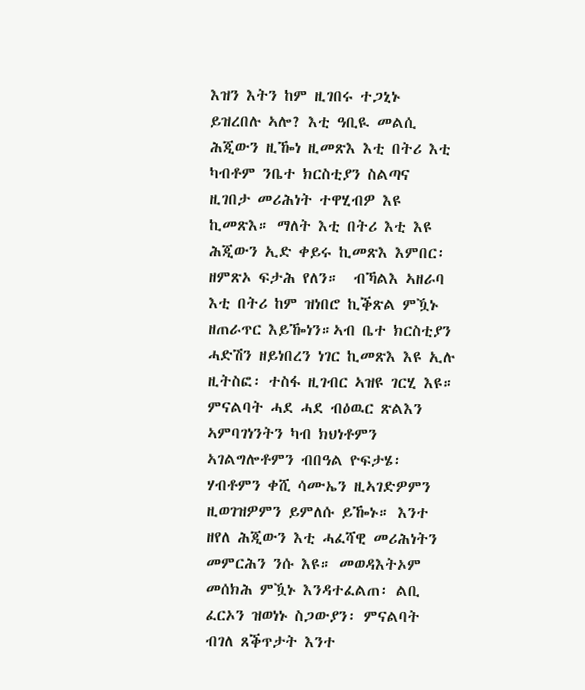እዝን እትን ከም ዚገበሩ ተጋኒኑ ይዝረበሉ ኣሎ? እቲ ዓቢዪ መልሲ ሕጂውን ዚዀነ ዚመጽእ እቲ በትሪ እቲ ካብቶም ንቤተ ክርስቲያን ስልጣና ዚገበታ መሪሕነት ተዋሂብዎ እዩ ኪመጽእ። ማለት እቲ በትሪ እቲ እዩ ሕጂውን ኢድ ቀይሩ ኪመጽእ እምበር፡ ዘምጽኦ ፍታሕ የለን።  ብኻልእ ኣዘራባ እቲ በትሪ ከም ዝነበሮ ኪቕጽል ምዃኑ ዘጠራጥር እይዀነን።ኣብ ቤተ ክርስቲያን ሓድሽን ዘይነበረን ነገር ኪመጽእ እዩ ኢሉ ዚትስፎ፡ ተስፋ ዚገብር ኣዝዩ ገርሂ እዩ። ምናልባት ሓደ ሓደ ብዕዉር ጽልእን ኣምባገነንትን ካብ ክህነቶምን ኣገልግሎቶምን ብበዓል ዮፍታሄ፡ ሃብቶምን ቀሺ ሳሙኤን ዚኣገድዎምን ዚወገዝዎምን ይምለሱ ይዀኑ። እንተ ዘየለ ሕጂውን እቲ ሓፈሻዊ መሪሕነትን መምርሕን ንሱ እዩ። መወዳእትኦም መሰክሕ ምዃኑ እንዳተፈልጠ፡ ልቢ ፈርኦን ዝወነኑ ስጋውያን፡ ምናልባት ብገለ ጸቕጥታት እንተ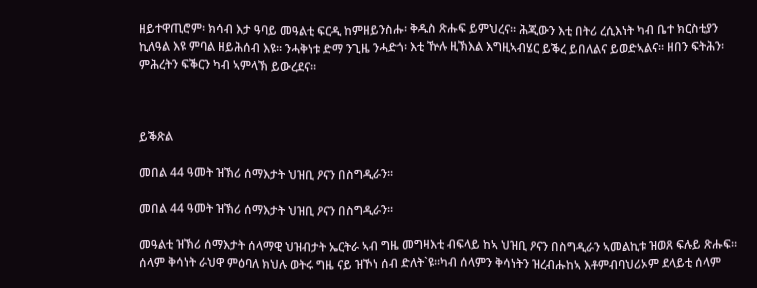ዘይተዋጢሮም፡ ክሳብ እታ ዓባይ መዓልቲ ፍርዲ ከምዘይንስሑ፡ ቅዱስ ጽሑፍ ይምህረና። ሕጂውን እቲ በትሪ ረሲእነት ካብ ቤተ ክርስቲያን ኪለዓል እዩ ምባል ዘይሕሰብ እዩ። ንሓቅነቱ ድማ ንጊዜ ንሓድጎ፡ እቲ ዅሉ ዚኽእል እግዚኣብሄር ይቕረ ይበለልና ይወድኣልና። ዘበን ፍትሕን፡ ምሕረትን ፍቕርን ካብ ኣምላኽ ይውረደና።



ይቕጽል

መበል 44 ዓመት ዝኽሪ ሰማእታት ህዝቢ ዖናን በስግዲራን።

መበል 44 ዓመት ዝኽሪ ሰማእታት ህዝቢ ዖናን በስግዲራን።

መዓልቲ ዝኽሪ ሰማእታት ሰላማዊ ህዝብታት ኤርትራ ኣብ ግዜ መግዛእቲ ብፍላይ ከኣ ህዝቢ ዖናን በስግዲራን ኣመልኪቱ ዝወጸ ፍሉይ ጽሑፍ።
ሰላም ቅሳነት ራህዋ ምዕባለ ክህሉ ወትሩ ግዜ ናይ ዝኾነ ሰብ ድለት`ዩ።ካብ ሰላምን ቅሳነትን ዝረብሑከኣ እቶምብባህሪኦም ደላይቲ ሰላም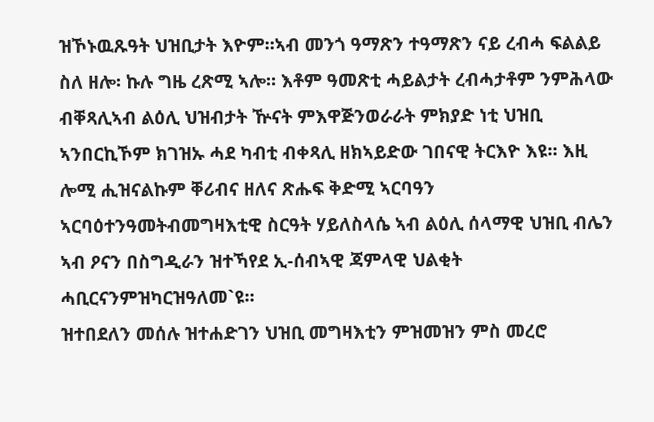ዝኾኑዉጹዓት ህዝቢታት እዮም።ኣብ መንጎ ዓማጽን ተዓማጽን ናይ ረብሓ ፍልልይ ስለ ዘሎ፡ ኩሉ ግዜ ረጽሚ ኣሎ። እቶም ዓመጽቲ ሓይልታት ረብሓታቶም ንምሕላው ብቐጻሊኣብ ልዕሊ ህዝብታት ዅናት ምእዋጅንወራራት ምክያድ ነቲ ህዝቢ ኣንበርኪኾም ክገዝኡ ሓደ ካብቲ ብቀጻሊ ዘክኣይድው ገበናዊ ትርእዮ እዩ። እዚ ሎሚ ሒዝናልኩም ቐሪብና ዘለና ጽሑፍ ቅድሚ ኣርባዓን ኣርባዕተንዓመትብመግዛእቲዊ ስርዓት ሃይለስላሴ ኣብ ልዕሊ ሰላማዊ ህዝቢ ብሌን ኣብ ዖናን በስግዲራን ዝተኻየደ ኢ-ሰብኣዊ ጃምላዊ ህልቂት ሓቢርናንምዝካርዝዓለመ`ዩ።
ዝተበደለን መሰሉ ዝተሐድገን ህዝቢ መግዛእቲን ምዝመዝን ምስ መረሮ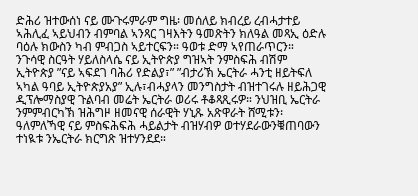ድሕሪ ዝተውሰነ ናይ ሙጉሩምራም ግዜ፡ መሰለይ ክብረይ ረብሓታተይ ኣሕሊፈ ኣይህብን ብምባል ኣንጻር ገዛእትን ዓመጽትን ክለዓል መጻኢ ዕድሉ ባዕሉ ክውስን ካብ ምብጋስ ኣይተርፍን። ዓወቱ ድማ ኣየጠራጥርን።
ንጉሳዊ ስርዓት ሃይለስላሴ ናይ ኢትዮጵያ ግዝኣት ንምስፍሕ ብሽም ኢትዮጵያ ”ናይ ኣፍደገ ባሕሪ የድልያ፣” ”ብታሪኽ ኤርትራ ሓንቲ ዘይትፍለ ኣካል ዓባይ ኢትዮጵያአያ” ኢሉ፣ብሓያላን መንግስታት ብዝተገሩሉ ዘይሕጋዊ ዲፕሎማስያዊ ጉልባብ መሬት ኤርትራ ወሪሩ ቶቆጻጺሩዎ። ንህዝቢ ኤርትራ ንምምብርካኽ ዝሕግዞ ዘመናዊ ሰራዊት ሃኒጹ አጽዋራት ሸሚቱን፡ ዓለምለኻዊ ናይ ምስፍሕፍሕ ሓይልታት ብዝሃብዎ ወተሃደራውንቑጠባውን ተነዪቱ ንኤርትራ ክርግጽ ዝተሃንደደ።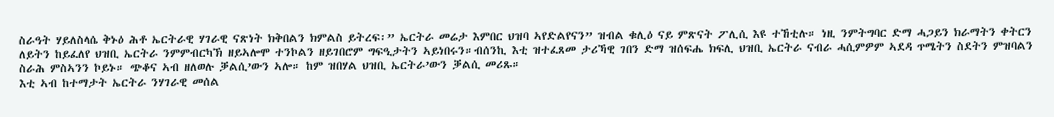ስራዓት ሃይለስላሴ ቅኑዕ ሕቶ ኤርትራዊ ሃገራዊ ናጽነት ክቅበልን ክምልስ ይትረፍ፡” ኤርትራ መሬታ እምበር ህዝባ ኣየድልየናን” ዝብል ቁሊዕ ናይ ምጽናት ፖሊሲ እዩ ተኸቲሉ። ነዚ ንምትግባር ድማ ሓጋይን ክራማትን ቀትርን ለይትን ከይፈለየ ህዝቢ ኤርትራ ንምምብርካኽ ዘይኣሎሞ ተንኮልን ዘይገበሮም ግፍዒታትን ኣይነበሩን።ብሰንኪ እቲ ዝተፈጸመ ታሪኻዊ ገበን ድማ ዝሰፍሔ ክፍሊ ህዝቢ ኤርትራ ናብራ ሓሲምዎም ኣደዳ ጥሜትን ስደትን ምዝባልን ስራሕ ምስኣንን ኮይኑ። ጭቆና ኣብ ዘለወሉ ቓልሲ’ውን ኣሎ። ከም ዝበሃል ህዝቢ ኤርትራ’ውን ቓልሲ መሪጹ።
እቲ ኣብ ከተማታት ኤርትራ ንሃገራዊ መሰል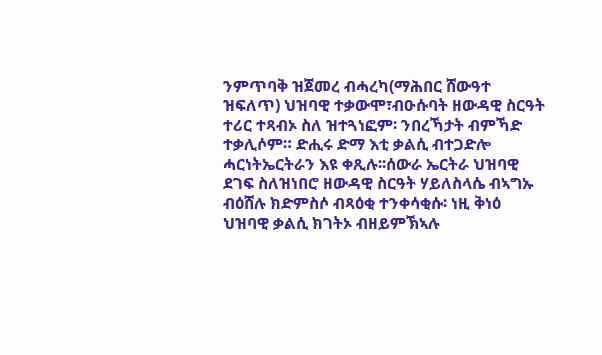ንምጥባቅ ዝጀመረ ብሓረካ(ማሕበር ሸውዓተ ዝፍለጥ) ህዝባዊ ተቃውሞ፣ብዑሱባት ዘውዳዊ ስርዓት ተሪር ተጻብኦ ስለ ዝተጓነፎም፡ ንበረኻታት ብምኻድ ተቃሊሶም። ድሒሩ ድማ እቲ ቃልሲ ብተጋድሎ ሓርነትኤርትራን እዩ ቀጺሉ፡፡ሰውራ ኤርትራ ህዝባዊ ደገፍ ስለዝነበሮ ዘውዳዊ ስርዓት ሃይለስላሴ ብኣግኡ ብዕሸሉ ክድምስሶ ብጻዕቂ ተንቀሳቂሱ፡ ነዚ ቅነዕ ህዝባዊ ቃልሲ ክገትኦ ብዘይምኽኣሉ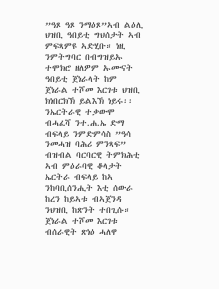”ዓጾ ዓጾ ንማዕጾ”ኣብ ልዕሊ ህዝቢ ዓበይቲ ግህሰታት ኣብ ምፍጻምዩ ኣድሂቡ። ነዚ ንምትግባር በብግዝይኡ ተሞክሮ ዘለዎም ኡሙናት ዓበይቲ ጀነራላት ከም ጀነራል ተሾመ እርገቱ ህዝቢ ክነበርክኽ ይልእኽ ነይሩ፡፡ንኤርትራዊ ተቃውሞ ብሓፈሻ ንተ.ሐ.ኤ ድማ ብፍላይ ንምድምሳስ ”ዓሳ ንመሓዝ ባሕሪ ምንጻፍ” ብዝብል ባርባርዊ ትምክሕቲ ኣብ ምዕራባዊ ቆላታት ኤርትራ ብፍላይ ከኣ ንከባቢሰንሒት እቲ ሰውራ ከረን ከይኣቱ ብኣጀንዳ ንህዝቢ ከጽንት ተበጊሱ።
ጀነራል ተሾመ እርገቱ ብሰራዊት ጽነዕ ሓለዋ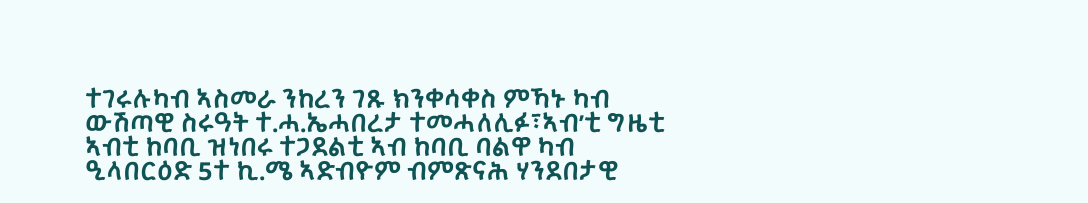ተገሩሉካብ ኣስመራ ንከረን ገጹ ክንቀሳቀስ ምኻኑ ካብ ውሽጣዊ ስሩዓት ተ.ሓ.ኤሓበረታ ተመሓለሊፉ፣ኣብ’ቲ ግዜቲ ኣብቲ ከባቢ ዝነበሩ ተጋደልቲ ኣብ ከባቢ ባልዋ ካብ ዒላበርዕድ 5ተ ኪ.ሜ ኣድብዮም ብምጽናሕ ሃንደበታዊ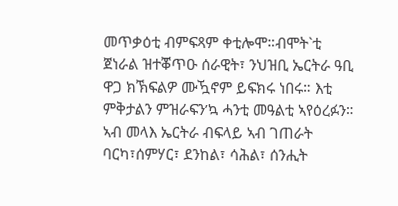መጥቃዕቲ ብምፍጻም ቀቲሎሞ።ብሞት`ቲ ጀነራል ዝተቖጥዑ ሰራዊት፣ ንህዝቢ ኤርትራ ዓቢ ዋጋ ክኽፍልዎ ሙዃኖም ይፍክሩ ነበሩ። እቲ ምቅታልን ምዝራፍን’ኳ ሓንቲ መዓልቲ ኣየዕረፉን። ኣብ መላእ ኤርትራ ብፍላይ ኣብ ገጠራት ባርካ፣ሰምሃር፣ ደንከል፣ ሳሕል፣ ሰንሒት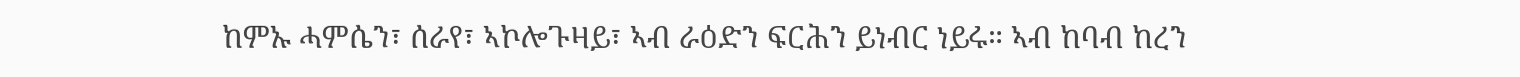ከምኡ ሓምሴን፣ ሰራየ፣ ኣኮሎጉዛይ፣ ኣብ ራዕድን ፍርሕን ይነብር ነይሩ። ኣብ ከባብ ከረን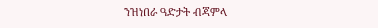ንዝነበራ ዓድታት ብጃምላ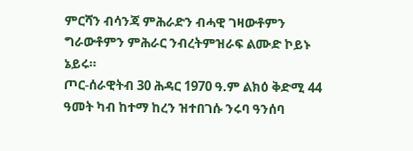ምርሻን ብሳንጃ ምሕራድን ብሓዊ ገዛውቶምን ግራውቶምን ምሕራር ንብረትምዝራፍ ልሙድ ኮይኑ ኔይሩ።
ጦር-ሰራዊትብ 30 ሕዳር 1970 ዓ.ም ልክዕ ቅድሚ 44 ዓመት ካብ ከተማ ከረን ዝተበገሱ ንሩባ ዓንሰባ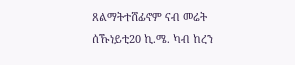ጸልማትተሸፊኖም ናብ መሬት ሰኹነይቲ20 ኪ.ሜ. ካብ ከረን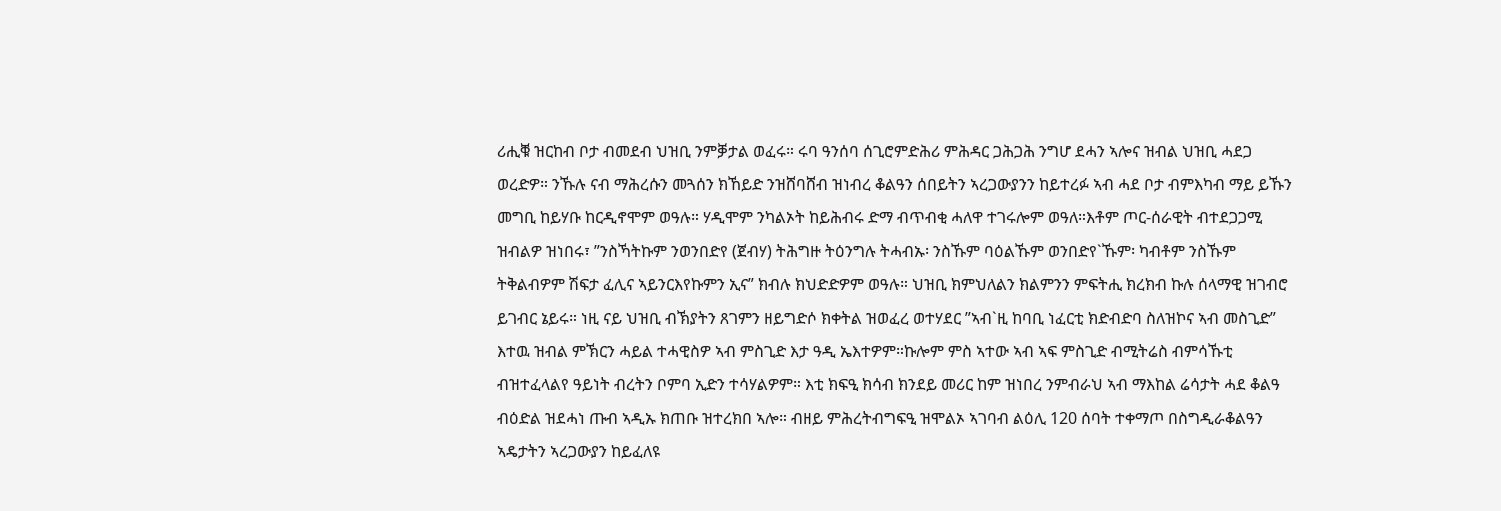ሪሒቑ ዝርከብ ቦታ ብመደብ ህዝቢ ንምቓታል ወፈሩ። ሩባ ዓንሰባ ሰጊሮምድሕሪ ምሕዳር ጋሕጋሕ ንግሆ ደሓን ኣሎና ዝብል ህዝቢ ሓደጋ ወረድዎ። ንኹሉ ናብ ማሕረሱን መጓሰን ክኸይድ ንዝሸባሸብ ዝነብረ ቆልዓን ሰበይትን ኣረጋውያንን ከይተረፉ ኣብ ሓደ ቦታ ብምእካብ ማይ ይኹን መግቢ ከይሃቡ ከርዲኖሞም ወዓሉ። ሃዲሞም ንካልኦት ከይሕብሩ ድማ ብጥብቂ ሓለዋ ተገሩሎም ወዓለ።እቶም ጦር-ሰራዊት ብተደጋጋሚ ዝብልዎ ዝነበሩ፣ ”ንስኻትኩም ንወንበድየ (ጀብሃ) ትሕግዙ ትዕንግሉ ትሓብኡ፡ ንስኹም ባዕልኹም ወንበድየ`ኹም፡ ካብቶም ንስኹም ትቅልብዎም ሽፍታ ፈሊና ኣይንርእየኩምን ኢና” ክብሉ ክህድድዎም ወዓሉ። ህዝቢ ክምህለልን ክልምንን ምፍትሒ ክረክብ ኩሉ ሰላማዊ ዝገብሮ ይገብር ኔይሩ። ነዚ ናይ ህዝቢ ብኽያትን ጸገምን ዘይግድሶ ክቀትል ዝወፈረ ወተሃደር ”ኣብ`ዚ ከባቢ ነፈርቲ ክድብድባ ስለዝኮና ኣብ መስጊድ” እተዉ ዝብል ምኽርን ሓይል ተሓዊስዎ ኣብ ምስጊድ እታ ዓዲ ኤእተዎም።ኩሎም ምስ ኣተው ኣብ ኣፍ ምስጊድ ብሚትሬስ ብምሳኹቲ ብዝተፈላልየ ዓይነት ብረትን ቦምባ ኢድን ተሳሃልዎም። እቲ ክፍዒ ክሳብ ክንደይ መሪር ከም ዝነበረ ንምብራህ ኣብ ማእከል ሬሳታት ሓደ ቆልዓ ብዕድል ዝደሓነ ጡብ ኣዲኡ ክጠቡ ዝተረክበ ኣሎ። ብዘይ ምሕረትብግፍዒ ዝሞልኦ ኣገባብ ልዕሊ 120 ሰባት ተቀማጦ በስግዲራቆልዓን ኣዴታትን ኣረጋውያን ከይፈለዩ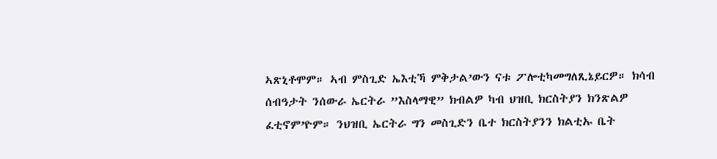ኣጽኒቶሞም። ኣብ ምስጊድ ኤእቲኻ ምቅታል’ውን ናቱ ፖሎቲካመግለጺኔይርዎ። ክሳብ ሰብዓታት ንሰውራ ኤርትራ ”እስላማዊ” ክብልዎ ካብ ህዝቢ ክርስትያን ክንጽልዎ ፈቲኖም’ዮም። ንህዝቢ ኤርትራ ግን መስጊድን ቤተ ክርስትያንን ክልቲኡ ቤት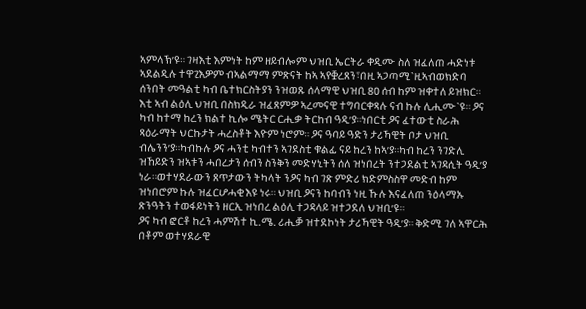ኣምላኽ’ዩ። ገዛእቲ እምነት ከም ዘይብሎም ህዝቢ ኤርትራ ቀዲሙ ስለ ዝፈለጠ ሓድነቱ ኣደልዲሉ ተዋጊእዎም ብኣልማማ ምጽናት ከኣ ኣየቛረጸን፣በዚ ኣጋጣሚ`ዚኣብወክድባ ሰንበት መዓልቲ ካብ ቤተክርስትያን ንዝወጹ ሰላማዊ ህዝቢ 80 ሰብ ከም ዝቀተለ ይዝክር።
እቲ ኣብ ልዕሊ ህዝቢ በስክዲራ ዝፈጸምዎ ኣረመናዊ ተግባርቀጻሉ ናብ ኩሉ ሊሒሙ`ዩ። ዖና ካብ ከተማ ከረን ክልተ ኪሎ ሜትር ርሒቃ ትርከብ ዓዲ’ያ።ነበርቲ ዖና ፈተውቲ ስራሕ ጻዕራማት ህርኩታት ሓረስቶት እዮም ነሮም። ዖና ዓባይ ዓድን ታሪኻዊት ቦታ ህዝቢ ብሌንን’ያ።ካብኩሉ ዖና ሓንቲ ካብተን ኣገደስቲ ቁልፊ ናይ ከረን ከኣ’ያ።ካብ ከረን ንገድሊ ዝኸይድን ዝኣቱን ሓበረታን ሰብን ስንቅን መድሃኒትን ሰለ ዝነበረት ንተጋደልቲ ኣገዳሲት ዓዲ’ያ ነራ።ወተሃደራውን ጸጥታውን ትካላት ንዖና ካብ ገጽ ምድሪ ክድምስስዋ መድብ ከም ዝነበሮም ኩሉ ዝፈርሆሓቂ እዩ ነሩ። ህዝቢ ዖናን ከባብን ነዚ ኹሉ እናፈለጠ ንዕላማኡ ጽንዓትን ተወፋይነትን ዘርኢ ዝነበረ ልዕሊ ተጋዳላይ ዝተጋደለ ህዝቢ’ዩ።
ዖና ካብ ፎርቶ ከረን ሓምሽተ ኪ.ሜ. ሪሒቓ ዝተደኮነት ታሪኻዊት ዓዲ’ያ። ቅድሚ ገለ ኣዋርሕ በቶም ወተሃደራዊ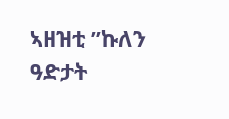ኣዘዝቲ ”ኩለን ዓድታት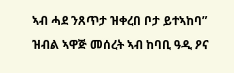ኣብ ሓደ ንጸጥታ ዝቀረበ ቦታ ይተኣከባ” ዝብል ኣዋጅ መሰረት ኣብ ከባቢ ዓዲ ዖና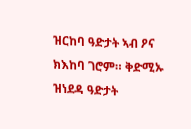ዝርከባ ዓድታት ኣብ ዖና ክእከባ ገሮም። ቅድሚኡ ዝነደዳ ዓድታት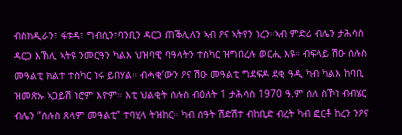ብስክዲራን፣ ፋቱዳ፣ ግብሲን፣ባንቢን ዳርጋ ጠቕሊለን ኣብ ዖና ኣትየን ነረን።ኣብ ምድሪ ብሌን ታሕሳስ ዳርጋ እኽሊ ኣትዩ ንመርዓን ካልእ ህዝባዊ ባዓላትን ተስካር ዝግበረሉ ወርሒ እዩ። ብፍላይ ሽዑ ሰሉስ መዓልቲ ክልተ ተስካር ነሩ ይበሃል። ብሓቂ’ውን ዖና ሽዑ መዓልቲ ግደፍዶ ደቂ ዓዲ ካብ ካልእ ከባቢ ዝመጽኡ ኣጋይሽ ነሮም እዮም። እቲ ህልቂት ሰሉስ ብዕለት 1 ታሕሳስ 1970 ዓ.ም ሰለ ስኾነ ብብሄር ብሌን ”ሰሉስ ጸላም መዓልቲ” ተባሂላ ትዝከር። ካብ ሰዓት ሽድሽተ ብከቢድ ብረት ካብ ፎርቶ ከረን ንዖና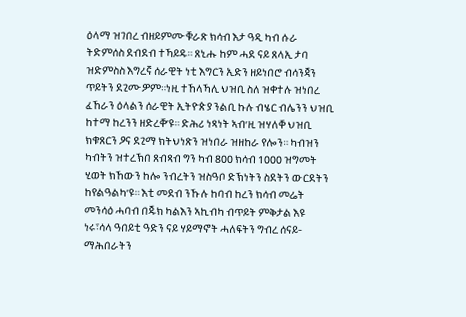ዕላማ ዝገበረ ብዘይምሙቑራጽ ክሳብ እታ ዓዲ ካብ ሱራ ትድምሰስ ደብደብ ተኻይዱ። ጸኒሑ ከም ሓደ ናይ ጸላኢ ታባ ዝድምስስ እግረኛ ሰራዊት ነቲ እግርን ኢድን ዘይነበሮ ብሳንጃን ጥይትን ደጊሙዎም።ነዚ ተኸላኻሊ ህዝቢ ስለ ዝቀተሉ ዝነበረ ፈኸራን ዕላልን ሰራዊት ኢትዮጵያ ንልቢ ኩሉ ብሄር ብሌንን ህዝቢ ከተማ ከረንን ዘድረቐ’ዩ። ድሕሪ ነጻነት ኣብ’ዚ ዝሃለቐ ህዝቢ ክቁጸርን ዖና ደጊማ ክትህነጽን ዝነበራ ዝዘከራ የሎን። ካብዝን ካብትን ዝተረኽበ ጸብጻብ ግን ካብ 800 ክሳብ 1000 ዝግመት ሂወት ክኸውን ከሎ ንብረትን ዝስዓቦ ድኽነትን ስደትን ውርደትን ከየልዓልካ’ዩ። እቲ መደብ ንኹሉ ከባብ ከረን ክሳብ መሬት መንሳዕ ሓባብ በጁክ ካልእን ኣኪብካ ብጥይት ምቅታል እዩ ነሩ፣ሳላ ዓበይቲ ዓድን ናይ ሃይማኖት ሓለፍትን ግብረ ሰናይ-ማሕበራትን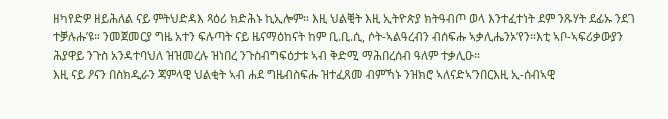ዘካየድዎ ዘይሕለል ናይ ምትህድዳእ ጻዕሪ ክድሕኑ ኪኢሎም። እዚ ህልቒት እዚ ኢትዮጵያ ክትዓብጦ ወላ እንተፈተነት ደም ንጹሃት ደፊኡ ንደገ ተቓሉሑ’ዩ። ንመጀመርያ ግዜ አተን ፍሉጣት ናይ ዜናማዕከናት ከም ቢ.ቢ.ሲ, ሶት-ኣልዓረብን ብሰፍሑ ኣቃሊሔንኦ’የን።እቲ ኣቦ-ኣፍሪቃውያን ሕያዋይ ንጉስ አንዳተባህለ ዝዝመረሉ ዝነበረ ንጉስብግፍዕታቱ ኣብ ቅድሚ ማሕበረሰብ ዓለም ተቃሊዑ።
እዚ ናይ ዖናን በስክዲራን ጃምላዊ ህልቂት ኣብ ሐደ ግዜብስፍሑ ዝተፈጸመ ብምኻኑ ንዝክሮ ኣለናድኣ’ንበርእዚ ኢ-ሰብኣዊ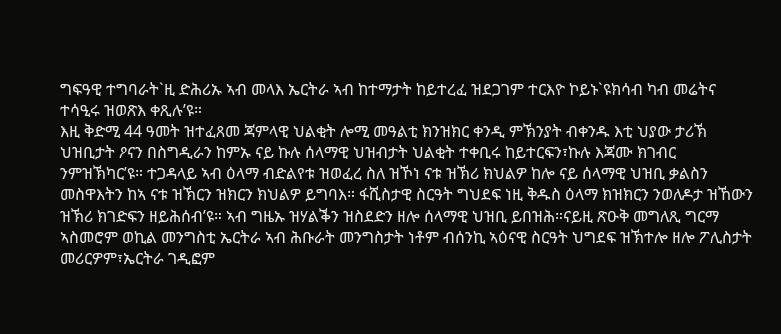ግፍዓዊ ተግባራት`ዚ ድሕሪኡ ኣብ መላእ ኤርትራ ኣብ ከተማታት ከይተረፈ ዝደጋገም ተርእዮ ኮይኑ`ዩክሳብ ካብ መሬትና ተሳዒሩ ዝወጽእ ቀጺሉ’ዩ።
እዚ ቅድሚ 44 ዓመት ዝተፈጸመ ጃምላዊ ህልቂት ሎሚ መዓልቲ ክንዝክር ቀንዲ ምኽንያት ብቀንዱ እቲ ህያው ታሪኽ ህዝቢታት ዖናን በስግዲራን ከምኡ ናይ ኩሉ ሰላማዊ ህዝብታት ህልቂት ተቀቢሩ ከይተርፍን፣ኩሉ እጃሙ ክገብር ንምዝኽካር’ዩ። ተጋዳላይ ኣብ ዕላማ ብድልየቱ ዝወፈረ ስለ ዝኾነ ናቱ ዝኽሪ ክህልዎ ከሎ ናይ ሰላማዊ ህዝቢ ቃልስን መስዋእትን ከኣ ናቱ ዝኽርን ዝክርን ክህልዎ ይግባእ። ፋሺስታዊ ስርዓት ግህደፍ ነዚ ቅዱስ ዕላማ ክዝክርን ንወለዶታ ዝኸውን ዝኽሪ ክገድፍን ዘይሕሰብ’ዩ። ኣብ ግዜኡ ዝሃልቕን ዝስደድን ዘሎ ሰላማዊ ህዝቢ ይበዝሕ።ናይዚ ጽዑቅ መግለጺ ግርማ ኣስመሮም ወኪል መንግስቲ ኤርትራ ኣብ ሕቡራት መንግስታት ነቶም ብሰንኪ ኣዕናዊ ስርዓት ህግደፍ ዝኽተሎ ዘሎ ፖሊስታት መሪርዎም፣ኤርትራ ገዲፎም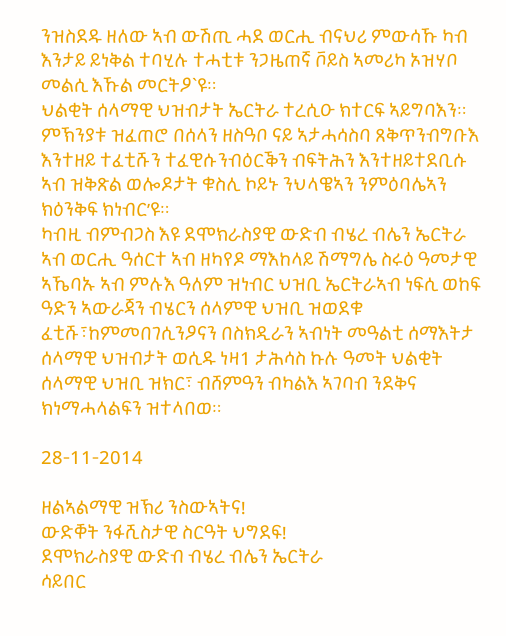ንዝስደዱ ዘለው ኣብ ውሽጢ ሓደ ወርሒ ብናህሪ ምውሳኹ ካብ እንታይ ይነቅል ተባሂሉ ተሓቲቱ ንጋዜጠኛ ቮይስ ኣመሪካ ኦዝሃቦ መልሲ እኹል መርትዖ`ዩ።
ህልቂት ሰላማዊ ህዝብታት ኤርትራ ተረሲዑ ክተርፍ ኣይግባእን። ምኽንያቱ ዝፈጠሮ በሰላን ዘስዓቦ ናይ ኣታሓሳስባ ጸቅጥንብግቡእ እንተዘይ ተፈቲሹን ተፈዊሱንብዕርቕን ብፍትሕን እንተዘይተደቢሱ ኣብ ዝቅጽል ወሎዶታት ቁስሊ ኮይኑ ንህላዌኣን ንምዕባሌኣን ክዕንቅፍ ክነብር’ዩ።
ካብዚ ብምብጋስ እዩ ደሞክራስያዊ ውድብ ብሄረ ብሌን ኤርትራ ኣብ ወርሒ ዓሰርተ ኣብ ዘካየዶ ማእከላይ ሽማግሌ ስሩዕ ዓመታዊ ኣኼባኡ ኣብ ምሉእ ዓለም ዝነብር ህዝቢ ኤርትራኣብ ነፍሲ ወከፍ ዓድን ኣውራጃን ብሄርን ሰላምዊ ህዝቢ ዝወደቁ ፈቲሹ፣ከምመበገሲንዖናን በስክዲራን ኣብነት መዓልቲ ሰማእትታ ሰላማዊ ህዝብታት ወሲዱ ነዛ1 ታሕሳስ ኩሉ ዓመት ህልቂት ሰላማዊ ህዝቢ ዝክር፣ ብሸምዓን ብካልእ ኣገባብ ንደቅና ክነማሓላልፍን ዝተላበወ።

28-11-2014

ዘልኣልማዊ ዝኽሪ ንስውኣትና!
ውድቐት ንፋሺስታዊ ስርዓት ህግደፍ!
ደሞክራስያዊ ውድብ ብሄረ ብሌን ኤርትራ
ሳይበር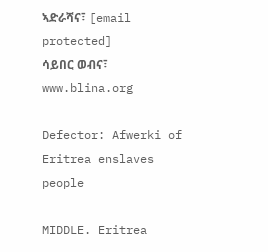ኣድራሻና፣ [email protected]
ሳይበር ወብና፣ www.blina.org

Defector: Afwerki of Eritrea enslaves people

MIDDLE. Eritrea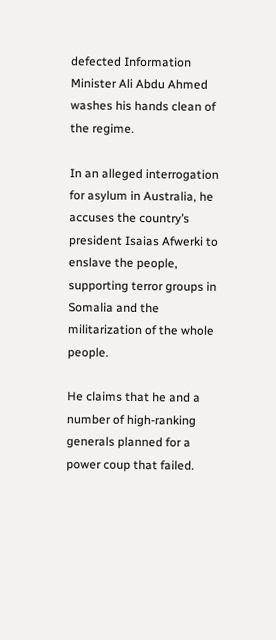defected Information Minister Ali Abdu Ahmed washes his hands clean of the regime.

In an alleged interrogation for asylum in Australia, he accuses the country’s president Isaias Afwerki to enslave the people, supporting terror groups in Somalia and the militarization of the whole people.

He claims that he and a number of high-ranking generals planned for a power coup that failed.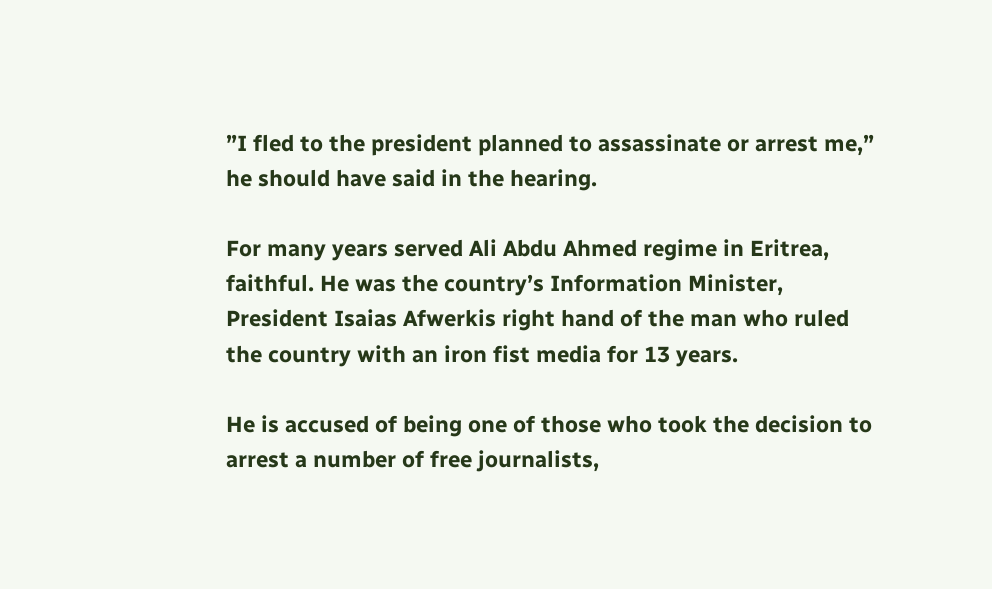”I fled to the president planned to assassinate or arrest me,” he should have said in the hearing.

For many years served Ali Abdu Ahmed regime in Eritrea, faithful. He was the country’s Information Minister, President Isaias Afwerkis right hand of the man who ruled the country with an iron fist media for 13 years.

He is accused of being one of those who took the decision to arrest a number of free journalists,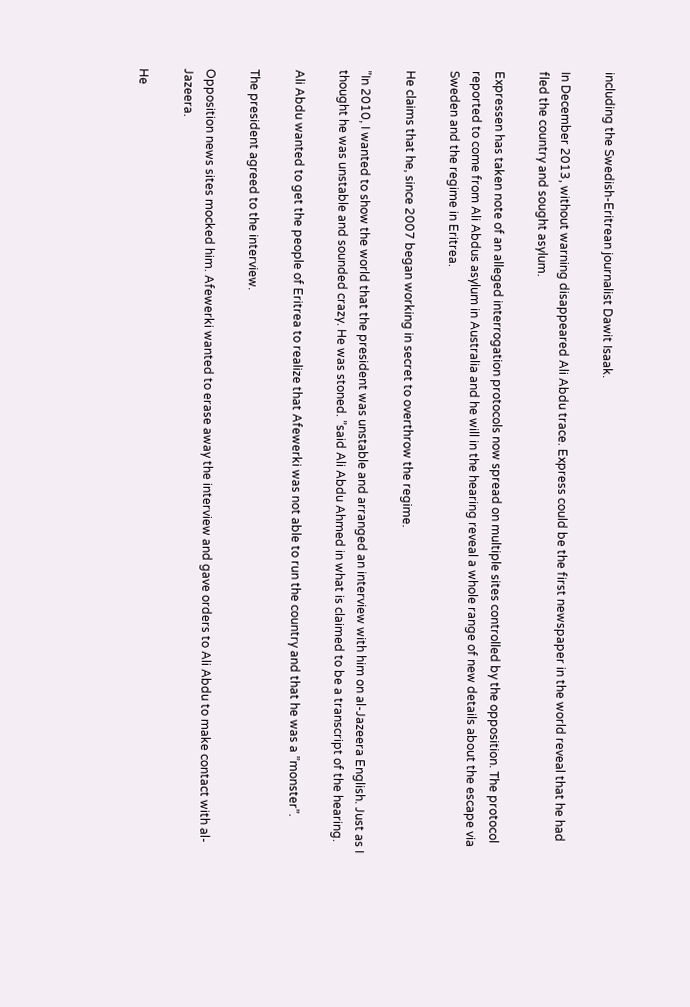including the Swedish-Eritrean journalist Dawit Isaak.

In December 2013, without warning disappeared Ali Abdu trace. Express could be the first newspaper in the world reveal that he had fled the country and sought asylum.

Expressen has taken note of an alleged interrogation protocols now spread on multiple sites controlled by the opposition. The protocol reported to come from Ali Abdus asylum in Australia and he will in the hearing reveal a whole range of new details about the escape via Sweden and the regime in Eritrea.

He claims that he, since 2007 began working in secret to overthrow the regime.

”In 2010, I wanted to show the world that the president was unstable and arranged an interview with him on al-Jazeera English. Just as I thought he was unstable and sounded crazy. He was stoned. ”said Ali Abdu Ahmed in what is claimed to be a transcript of the hearing.

Ali Abdu wanted to get the people of Eritrea to realize that Afewerki was not able to run the country and that he was a ”monster”.

The president agreed to the interview.

Opposition news sites mocked him. Afewerki wanted to erase away the interview and gave orders to Ali Abdu to make contact with al-Jazeera.

He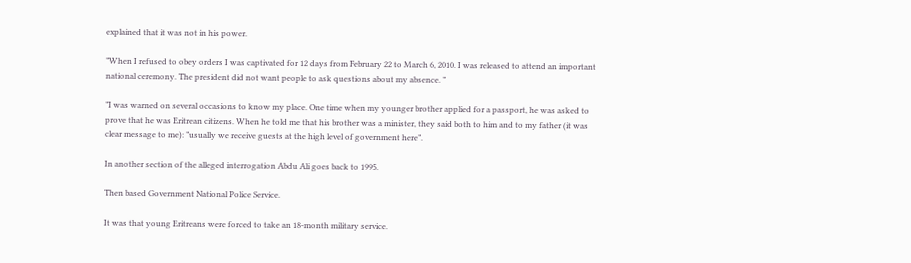explained that it was not in his power.

”When I refused to obey orders I was captivated for 12 days from February 22 to March 6, 2010. I was released to attend an important national ceremony. The president did not want people to ask questions about my absence. ”

”I was warned on several occasions to know my place. One time when my younger brother applied for a passport, he was asked to prove that he was Eritrean citizens. When he told me that his brother was a minister, they said both to him and to my father (it was clear message to me): ”usually we receive guests at the high level of government here”.

In another section of the alleged interrogation Abdu Ali goes back to 1995.

Then based Government National Police Service.

It was that young Eritreans were forced to take an 18-month military service.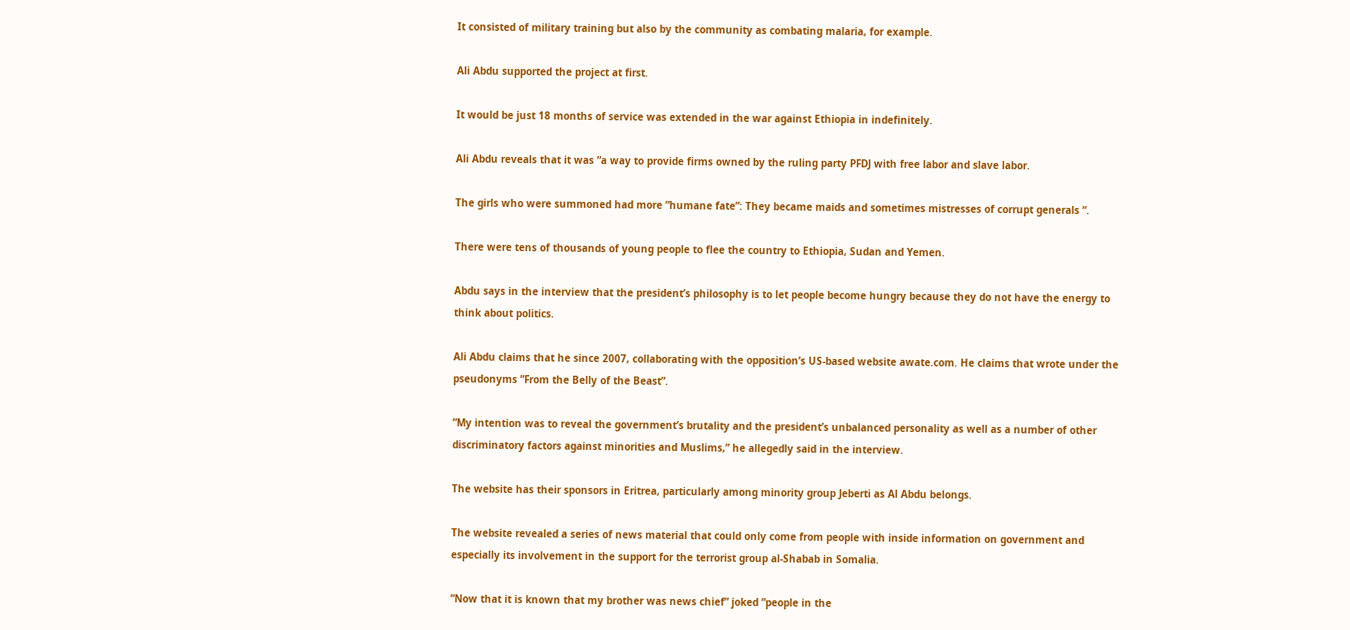It consisted of military training but also by the community as combating malaria, for example.

Ali Abdu supported the project at first.

It would be just 18 months of service was extended in the war against Ethiopia in indefinitely.

Ali Abdu reveals that it was ”a way to provide firms owned by the ruling party PFDJ with free labor and slave labor.

The girls who were summoned had more ”humane fate”: They became maids and sometimes mistresses of corrupt generals ”.

There were tens of thousands of young people to flee the country to Ethiopia, Sudan and Yemen.

Abdu says in the interview that the president’s philosophy is to let people become hungry because they do not have the energy to think about politics.

Ali Abdu claims that he since 2007, collaborating with the opposition’s US-based website awate.com. He claims that wrote under the pseudonyms ”From the Belly of the Beast”.

”My intention was to reveal the government’s brutality and the president’s unbalanced personality as well as a number of other discriminatory factors against minorities and Muslims,” he allegedly said in the interview.

The website has their sponsors in Eritrea, particularly among minority group Jeberti as Al Abdu belongs.

The website revealed a series of news material that could only come from people with inside information on government and especially its involvement in the support for the terrorist group al-Shabab in Somalia.

”Now that it is known that my brother was news chief” joked ”people in the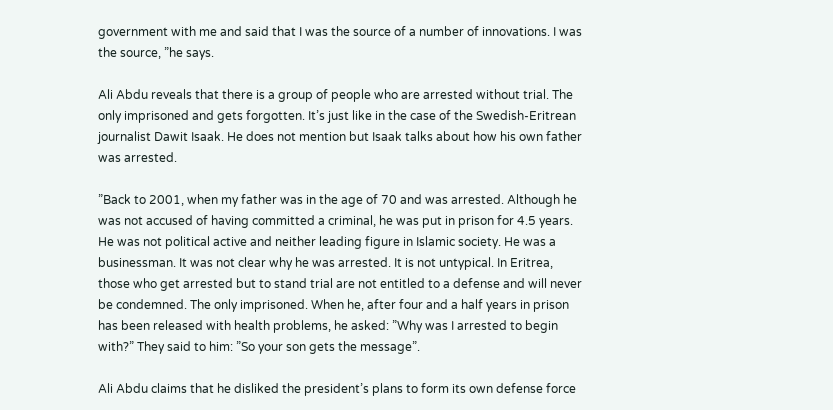government with me and said that I was the source of a number of innovations. I was the source, ”he says.

Ali Abdu reveals that there is a group of people who are arrested without trial. The only imprisoned and gets forgotten. It’s just like in the case of the Swedish-Eritrean journalist Dawit Isaak. He does not mention but Isaak talks about how his own father was arrested.

”Back to 2001, when my father was in the age of 70 and was arrested. Although he was not accused of having committed a criminal, he was put in prison for 4.5 years. He was not political active and neither leading figure in Islamic society. He was a businessman. It was not clear why he was arrested. It is not untypical. In Eritrea, those who get arrested but to stand trial are not entitled to a defense and will never be condemned. The only imprisoned. When he, after four and a half years in prison has been released with health problems, he asked: ”Why was I arrested to begin with?” They said to him: ”So your son gets the message”.

Ali Abdu claims that he disliked the president’s plans to form its own defense force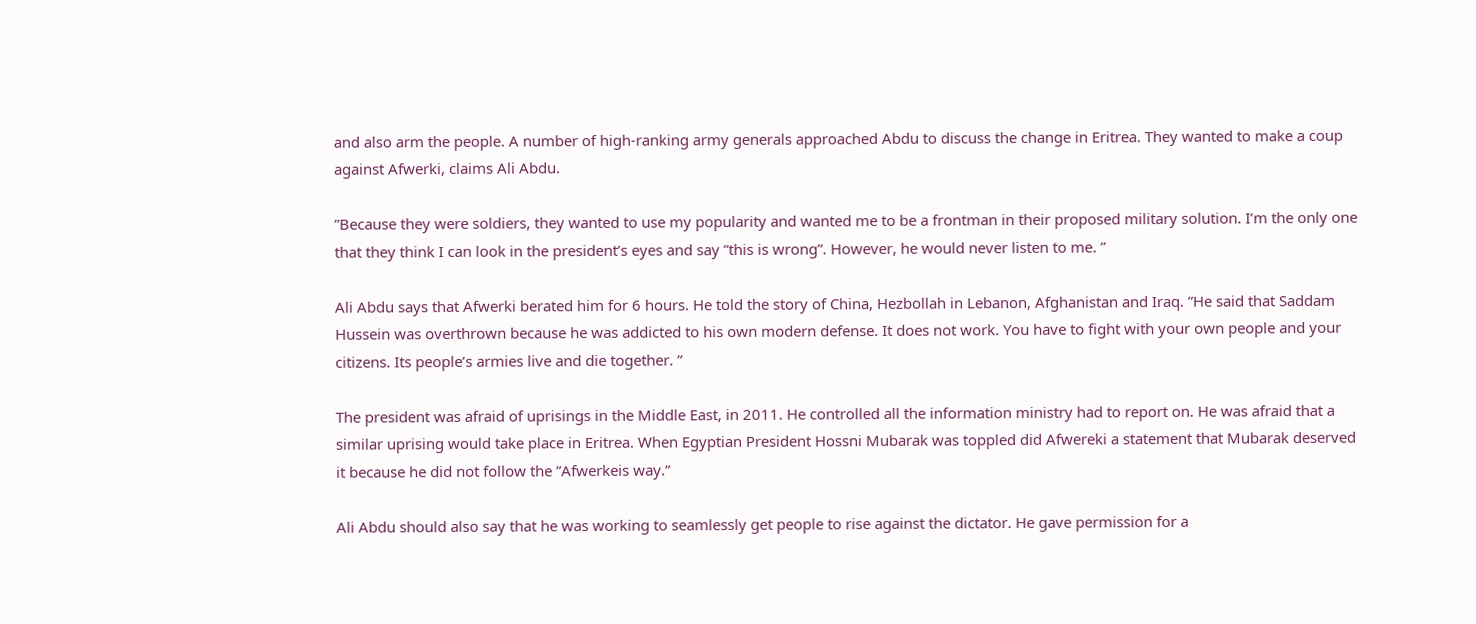and also arm the people. A number of high-ranking army generals approached Abdu to discuss the change in Eritrea. They wanted to make a coup against Afwerki, claims Ali Abdu.

”Because they were soldiers, they wanted to use my popularity and wanted me to be a frontman in their proposed military solution. I’m the only one that they think I can look in the president’s eyes and say ”this is wrong”. However, he would never listen to me. ”

Ali Abdu says that Afwerki berated him for 6 hours. He told the story of China, Hezbollah in Lebanon, Afghanistan and Iraq. ”He said that Saddam Hussein was overthrown because he was addicted to his own modern defense. It does not work. You have to fight with your own people and your citizens. Its people’s armies live and die together. ”

The president was afraid of uprisings in the Middle East, in 2011. He controlled all the information ministry had to report on. He was afraid that a similar uprising would take place in Eritrea. When Egyptian President Hossni Mubarak was toppled did Afwereki a statement that Mubarak deserved it because he did not follow the ”Afwerkeis way.”

Ali Abdu should also say that he was working to seamlessly get people to rise against the dictator. He gave permission for a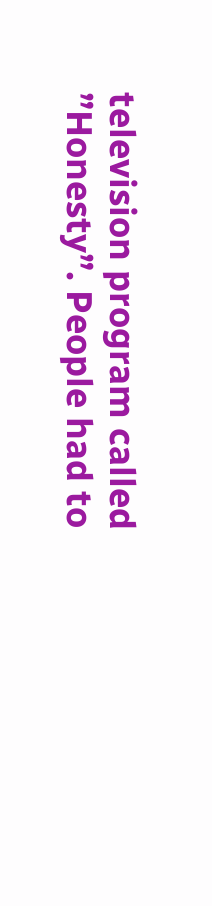television program called ”Honesty”. People had to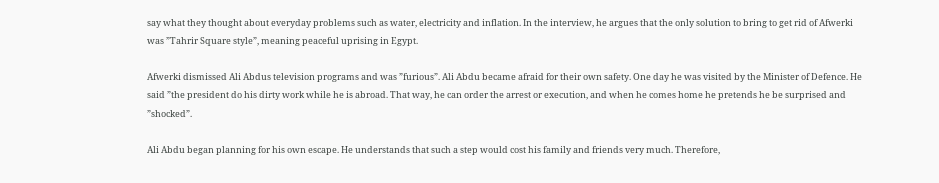say what they thought about everyday problems such as water, electricity and inflation. In the interview, he argues that the only solution to bring to get rid of Afwerki was ”Tahrir Square style”, meaning peaceful uprising in Egypt.

Afwerki dismissed Ali Abdus television programs and was ”furious”. Ali Abdu became afraid for their own safety. One day he was visited by the Minister of Defence. He said ”the president do his dirty work while he is abroad. That way, he can order the arrest or execution, and when he comes home he pretends he be surprised and ”shocked”.

Ali Abdu began planning for his own escape. He understands that such a step would cost his family and friends very much. Therefore,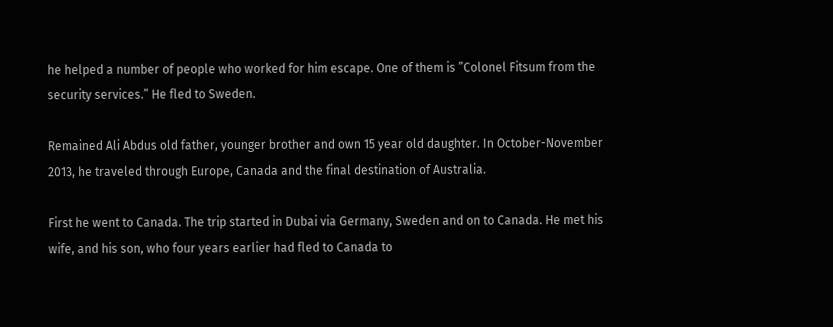he helped a number of people who worked for him escape. One of them is ”Colonel Fitsum from the security services.” He fled to Sweden.

Remained Ali Abdus old father, younger brother and own 15 year old daughter. In October-November 2013, he traveled through Europe, Canada and the final destination of Australia.

First he went to Canada. The trip started in Dubai via Germany, Sweden and on to Canada. He met his wife, and his son, who four years earlier had fled to Canada to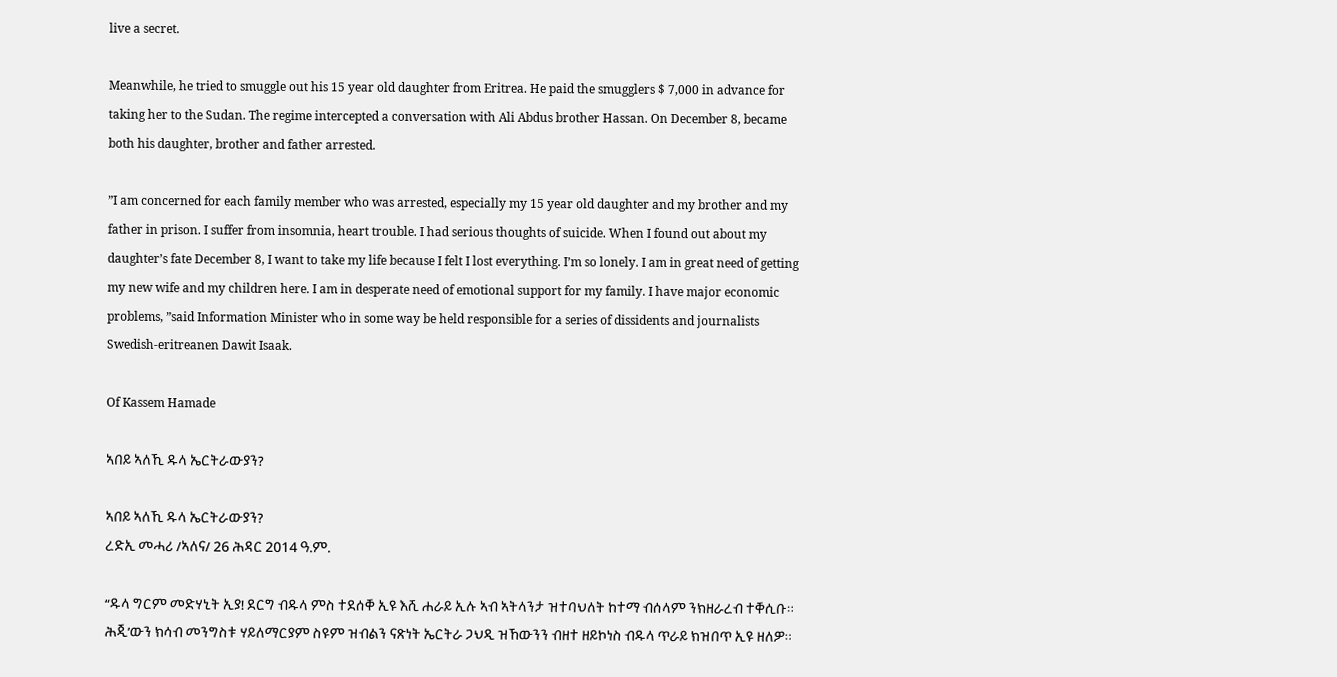live a secret.

Meanwhile, he tried to smuggle out his 15 year old daughter from Eritrea. He paid the smugglers $ 7,000 in advance for taking her to the Sudan. The regime intercepted a conversation with Ali Abdus brother Hassan. On December 8, became both his daughter, brother and father arrested.

”I am concerned for each family member who was arrested, especially my 15 year old daughter and my brother and my father in prison. I suffer from insomnia, heart trouble. I had serious thoughts of suicide. When I found out about my daughter’s fate December 8, I want to take my life because I felt I lost everything. I’m so lonely. I am in great need of getting my new wife and my children here. I am in desperate need of emotional support for my family. I have major economic problems, ”said Information Minister who in some way be held responsible for a series of dissidents and journalists Swedish-eritreanen Dawit Isaak.

Of Kassem Hamade

ኣበይ ኣለኺ ዱላ ኤርትራውያን?

ኣበይ ኣለኺ ዱላ ኤርትራውያን?
ረድኢ መሓሪ /ኣለና/ 26 ሕዳር 2014 ዓ.ም.

“ዱላ ግርም መድሃኒት ኢያ! ደርግ ብዱላ ምስ ተደሰቐ ኢዩ እሺ ሐራይ ኢሉ ኣብ ኣትላንታ ዝተባህለት ከተማ ብሰላም ንክዘራረብ ተቐሲቡ። ሕጂ’ውን ክሳብ መንግስቱ ሃይለማርያም ስዩም ዝብልን ናጽነት ኤርትራ ጋህዲ ዝኸውንን ብዘተ ዘይኮነስ ብዱላ ጥራይ ክዝበጥ ኢዩ ዘለዎ።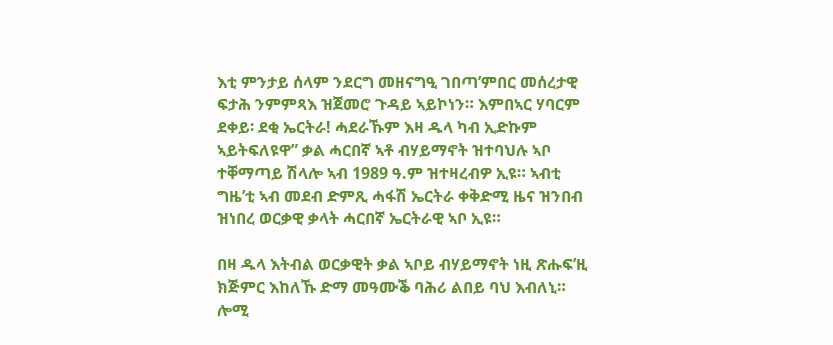እቲ ምንታይ ሰላም ንደርግ መዘናግዒ ገበጣ’ምበር መሰረታዊ ፍታሕ ንምምጻእ ዝጀመሮ ጉዳይ ኣይኮነን። እምበኣር ሃባርም ደቀይ፡ ደቂ ኤርትራ! ሓደራኹም እዛ ዱላ ካብ ኢድኩም ኣይትፍለዩዋ” ቃል ሓርበኛ ኣቶ ብሃይማኖት ዝተባህሉ ኣቦ ተቐማጣይ ሽላሎ ኣብ 1989 ዓ.ም ዝተዛረብዎ ኢዩ። ኣብቲ ግዜ’ቲ ኣብ መደብ ድምጺ ሓፋሽ ኤርትራ ቀቅድሚ ዜና ዝንበብ ዝነበረ ወርቃዊ ቃላት ሓርበኛ ኤርትራዊ ኣቦ ኢዩ።

በዛ ዱላ እትብል ወርቃዊት ቃል ኣቦይ ብሃይማኖት ነዚ ጽሑፍ’ዚ ክጅምር እከለኹ ድማ መዓሙቕ ባሕሪ ልበይ ባህ እብለኒ። ሎሚ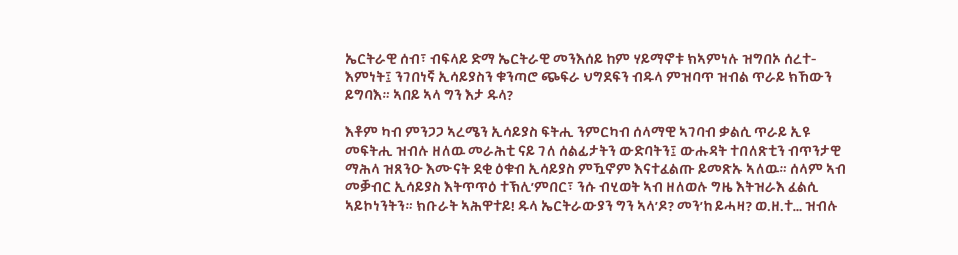ኤርትራዊ ሰብ፣ ብፍላይ ድማ ኤርትራዊ መንእሰይ ከም ሃይማኖቱ ክኣምነሉ ዝግበኦ ሰረተ-እምነት፤ ንገበነኛ ኢሳይያስን ቁንጣሮ ጭፍራ ህግደፍን ብዱላ ምዝባጥ ዝብል ጥራይ ክኸውን ይግባእ። ኣበይ ኣላ ግን እታ ዱላ?

እቶም ካብ ምንጋጋ ኣረሜን ኢሳይያስ ፍትሒ ንምርካብ ሰላማዊ ኣገባብ ቃልሲ ጥራይ ኢዩ መፍትሒ ዝብሉ ዘለዉ መራሕቲ ናይ ገለ ሰልፊታትን ውድባትን፤ ውሑዳት ተበለጽቲን ብጥንታዊ ማሕላ ዝጸንዑ እሙናት ደቂ ዕቁብ ኢሳይያስ ምዃኖም እናተፈልጡ ይመጽኡ ኣለዉ። ሰላም ኣብ መቓብር ኢሳይያስ እትጥጥዕ ተኽሊ’ምበር፣ ንሱ ብሂወት ኣብ ዘለወሉ ግዜ እትዝራእ ፈልሲ ኣይኮነንትን። ክቡራት ኣሕዋተይ! ዱላ ኤርትራውያን ግን ኣላ’ዶ? መን’ከ ይሓዛ? ወ.ዘ.ተ… ዝብሉ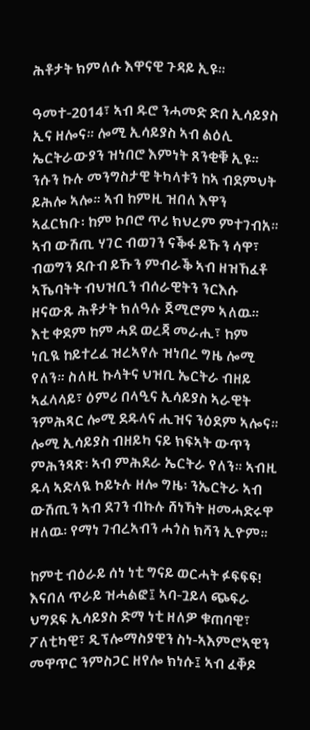ሕቶታት ክምለሱ እዋናዊ ጉዳይ ኢዩ።

ዓመተ-2014፣ ኣብ ዱሮ ንሓመድ ድበ ኢሳይያስ ኢና ዘሎና። ሎሚ ኢሳይያስ ኣብ ልዕሊ ኤርትራውያን ዝነበሮ እምነት ጸንቂቑ ኢዩ። ንሱን ኩሉ መንግስታዊ ትካላቱን ከኣ ብደምህት ይሕሎ ኣሎ። ኣብ ከምዚ ዝበለ እዋን ኣፈርክቡ፡ ከም ኮቦሮ ጥሪ ክህረም ምተገብአ። ኣብ ውሽጢ ሃገር ብወገን ናቕፋ ይኹን ሳዋ፣ ብወግን ደቡብ ይኹን ምብራቕ ኣብ ዘዝኸፈቶ ኣኼባትት ብህዝቢን ብሰራዊትን ንርእሱ ዘናውጹ ሕቶታት ክለዓሉ ጀሚሮም ኣለዉ። እቲ ቀደም ከም ሓደ ወረጃ መራሒ፣ ከም ነቢዪ ከይተረፈ ዝረኣየሉ ዝነበረ ግዜ ሎሚ የለን። ስለዚ ኩላትና ህዝቢ ኤርትራ ብዘይ ኣፈላላይ፣ ዕምሪ በላዒና ኢሳይያስ ኣራዊት ንምሕጻር ሎሚ ደዱላና ሒዝና ንዕደም ኣሎና። ሎሚ ኢሳይያስ ብዘይካ ናይ ክፍኣት ውጥን ምሕንጻጽ፡ ኣብ ምሕደራ ኤርትራ የለን። ኣብዚ ዱላ ኣድላዪ ኮይኑሉ ዘሎ ግዜ፡ ንኤርትራ ኣብ ውሽጢን ኣብ ደገን ብኩሉ ሸነኻት ዘመሓድሩዋ ዘለዉ፡ የማነ ገብረኣብን ሓጎስ ክሻን ኢዮም።

ከምቲ ብዕራይ ሰነ ነቲ ግናይ ወርሓት ፉፍፍፍ! እናበለ ጥራይ ዝሓልፎ፤ ኣባ-ጓይላ ጭፍራ ህግደፍ ኢሳይያስ ድማ ነቲ ዘለዎ ቁጠባዊ፣ ፖለቲካዊ፣ ዲፕሎማስያዊን ስነ-ኣእምሮኣዊን መዋጥር ንምስጋር ዘየሎ ክነሱ፤ ኣብ ፈቐዶ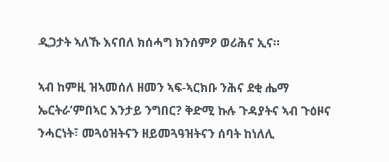ዲጋታት ኣለኹ እናበለ ክሰሓግ ክንሰምዖ ወሪሕና ኢና።

ኣብ ከምዚ ዝኣመሰለ ዘመን ኣፍ-ኣርክቡ ንሕና ደቂ ሔማ ኤርትራ’ምበኣር እንታይ ንግበር? ቅድሚ ኩሉ ጉዳያትና ኣብ ጉዕዞና ንሓርነት፣ መጓዕዝትናን ዘይመጓዓዝትናን ሰባት ከነለሊ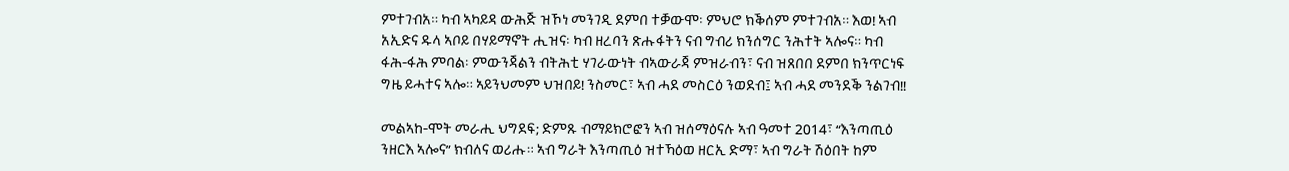ምተገብአ። ካብ ኣካይዳ ውሕጅ ዝኾነ መንገዲ ደምበ ተቓውሞ፡ ምህሮ ክቕሰም ምተገብአ። እወ! ኣብ አኢድና ዱላ ኣቦይ በሃይማኖት ሒዝና፡ ካብ ዘረባን ጽሑፋትን ናብ ግብሪ ክንሰግር ንሕተት ኣሎና። ካብ ፋሕ-ፋሕ ምባል፡ ምውንጃልን ብትሕቲ ሃገራውነት ብኣውራጃ ምዝራብን፣ ናብ ዝጸበበ ደምበ ክንጥርነፍ ግዜ ይሓተና ኣሎ። ኣይንህመም ህዝበይ! ንስመር፣ ኣብ ሓደ መስርዕ ንወደብ፤ ኣብ ሓደ መንደቕ ንልገብ!!

መልኣከ-ሞት መራሒ ህግደፍ; ድምጹ ብማይክሮፎን ኣብ ዝሰማዕናሉ ኣብ ዓመተ 2014፣ “እንጣጢዕ ንዘርእ ኣሎና” ክብለና ወሪሑ። ኣብ ግራት እንጣጢዕ ዝተኻዕወ ዘርኢ ድማ፣ ኣብ ግራት ሽዕበት ከም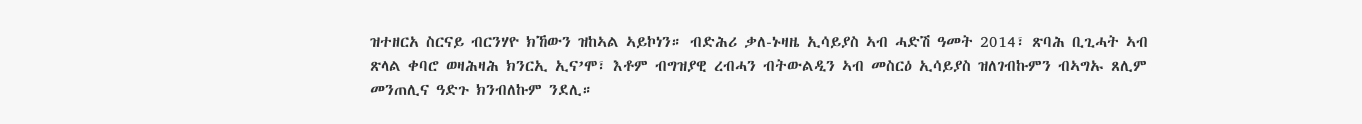ዝተዘርአ ስርናይ ብርንሃዮ ክኸውን ዝከኣል ኣይኮነን። ብድሕሪ ቃለ-ኑዛዜ ኢሳይያስ ኣብ ሓድሽ ዓመት 2014፣ ጽባሕ ቢጊሓት ኣብ ጽላል ቀባሮ ወዛሕዛሕ ክንርኢ ኢና’ሞ፣ እቶም ብግዝያዊ ረብሓን ብትውልዲን ኣብ መስርዕ ኢሳይያስ ዝለገብኩምን ብኣግኡ ጸሊም መንጠሊና ዓድጉ ክንብለኩም ንደሊ።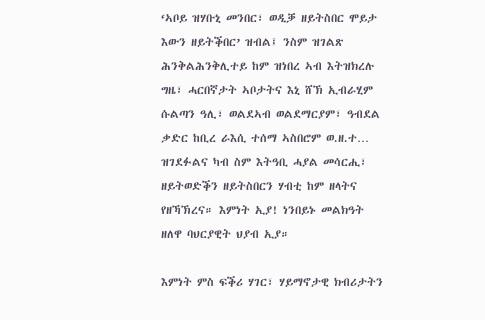‘ኣቦይ ዝሃቡኒ መንበር፣ ወዲቓ ዘይትስበር ሞይታ እውን ዘይትቕበር’ ዝብል፤ ንስም ዝገልጽ ሕንቅልሕንቅሊተይ ከም ዝነበረ ኣብ እትዝክረሉ ግዜ፣ ሓርበኛታት ኣቦታትና እኒ ሸኽ ኢብራሂም ሱልጣን ዓሊ፣ ወልደኣብ ወልደማርያም፣ ዓብደል ቃድር ከቢረ ራእሲ ተሰማ ኣስበሮም ወ.ዘ.ተ… ዝገደፉልና ካብ ስም እትዓቢ ሓያል መሳርሒ፣ ዘይትወድቕን ዘይትስበርን ሃብቲ ከም ዘላትና የዘኻኽረና። እምነት ኢያ! ነንበይኑ መልክዓት ዘለዋ ባህርያዊት ህያብ ኢያ።

እምነት ምስ ፍቕሪ ሃገር፣ ሃይማኖታዊ ክብሪታትን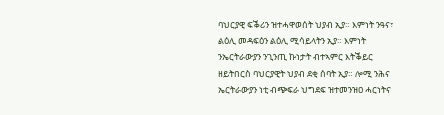ባህርያዊ ፍቕሪን ዝተሓዋወሰት ህያብ ኢያ። እምነት ንዓና፣ ልዕሊ መዳፍዕን ልዕሊ ሚሳይላትን ኢያ። እምነት ንኤርትራውያን ንጊንጢ ኩነታት ብተኣምር እትቕይር ዘይትበርስ ባህርያዊት ህያብ ደቂ ሰባት ኢያ። ሎሚ ንሕና ኤርትራውያን ነቲ ብጭፍራ ህግደፍ ዝተመንዝዐ ሓርነትና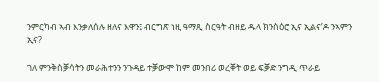ንምርካብ ኣብ እንቃለሰሉ ዘለና እዋን፤ ብርግጽ ነዚ ዓማጺ ስርዓት ብዘይ ዱላ ክንስዕሮ ኢና ኢልና’ዶ ንኣምን ኢና?

ገለ ምንቅስቓሳትን መራሕተንን ንጉዳይ ተቓውሞ ከም መንበሪ ወረቐት ወይ ፍቓድ ንግዲ ጥራይ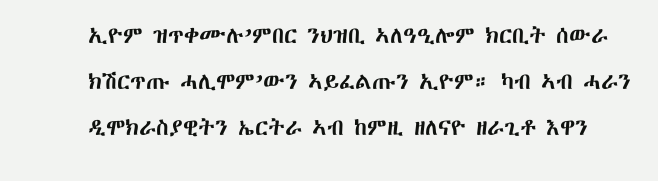ኢዮም ዝጥቀሙሉ’ምበር ንህዝቢ ኣለዓዒሎም ክርቢት ሰውራ ክሽርጥጡ ሓሊሞም’ውን ኣይፈልጡን ኢዮም። ካብ ኣብ ሓራን ዲሞክራስያዊትን ኤርትራ ኣብ ከምዚ ዘለናዮ ዘራጊቶ እዋን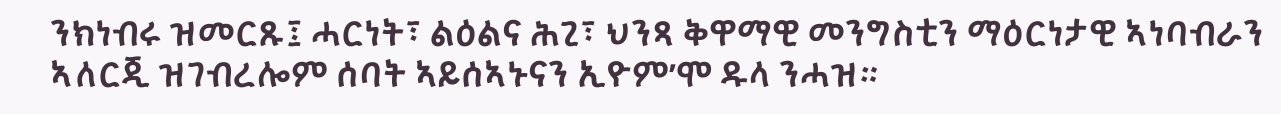ንክነብሩ ዝመርጹ፤ ሓርነት፣ ልዕልና ሕጊ፣ ህንጻ ቅዋማዊ መንግስቲን ማዕርነታዊ ኣነባብራን ኣለርጂ ዝገብረሎም ሰባት ኣይሰኣኑናን ኢዮም’ሞ ዱላ ንሓዝ።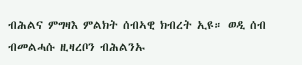ብሕልና ምግዛእ ምልክት ሰብኣዊ ክብረት ኢዩ። ወዲ ሰብ ብመልሓሱ ዚዛረቦን ብሕልንኡ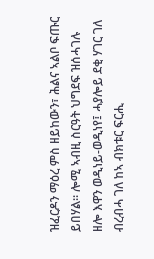ዝፈርዶን ማዕረ ምስ ዘይከውን፣ ሕልና ኣልቦ ፍጡር ይበሃል። ሎሚ ኣብዚ ስርዓት ህግደፍ ዝሰሓገሉ ዘሎ እዋን ወዲነይ-ወዲነየ፤ ሓያሎይ ደቂ ሃገር ገለ ብረብሓ ገለ ከኣ ብክቱር ፍርሒ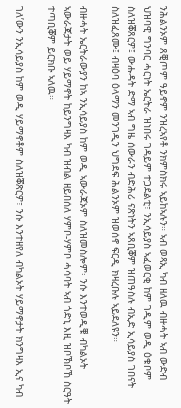ንሕልንኦም ጸቒጦም ዓይኖም ንዝረኣየቶ ንክምስክሩ ኣይከኣሉን። ኣብ ወጻኢ ካብ ዘለዉ ብዙሓት ኣብ ውድብ ህዝባዊ ግንባር ሓርነት ኤርትራ ዝነበሩ ገዳይም ተጋደልቲ፣ ንኢሳይያስ ኣፈወርቂ ከም ገዲም ወዲ ዕቁቦም ስለዝቖጸርዎ፤ ውሑዳት ድማ ኣብ ግዜ ሰውራን ብድሕሪ ናጽነትን ኣጸቢቖም ዝጠዓስሉ ብኢድ ኢሳይያስ ገበናት ስለዝፈጸሙ፤ ብዛዕባ ዕላማን መንገዲን ህግደፍ ሕልንኦም ዝወሰኖ ፍርዲ ክዛረቡሉ ኣይደለዩን።

ብዙሓት ኤርትራውያን ከኣ ንኢሳይያስ ከም ወዲ ኣውራጃኦም ስለዝመስሎም፡ ንሱ እንተወዲቑ ብካልኦት ኣውራጃታት ወይ ሃይማኖት ከይንግዛእ ካብ ዝብል ዘይበሰለ ሃምቦ-ሃምቦ ሓሳባት ኣብ ጎድኒ እዚ ዝቦኽቦኸ ስርዓት ተጣቢቖም ይርክቡ ኣለዉ።

ገለ’ውን ንኢሳይያስ ከም ወዲ ሃይማኖቶም ስለዝቖጽርዎ፣ ንሱ እንተዘየለ ብካልኦት ሃይማኖታት ክንግዛእ ኢና ካብ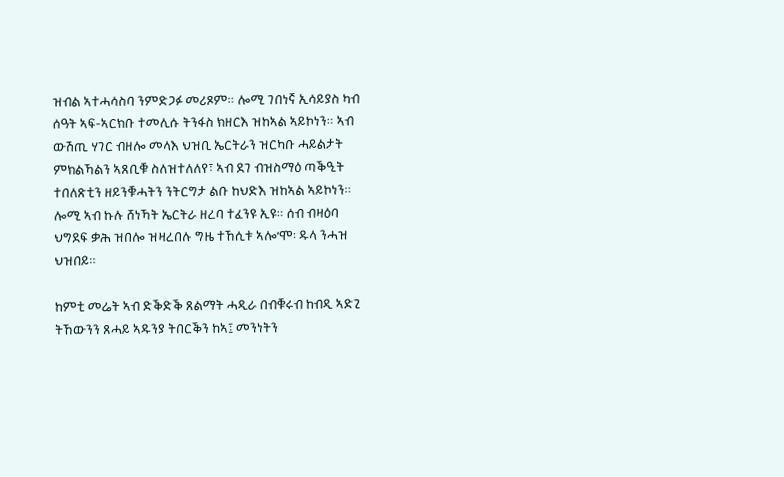ዝብል ኣተሓሳስባ ንምድጋፉ መሪጾም። ሎሚ ገበነኛ ኢሳይያስ ካብ ሰዓት ኣፍ-ኣርክቡ ተመሊሱ ትንፋስ ክዘርእ ዝከኣል ኣይኮነን። ኣብ ውሽጢ ሃገር ብዘሎ መላእ ህዝቢ ኤርትራን ዝርካቡ ሓይልታት ምክልኻልን ኣጸቢቑ ስለዝተለለየ፣ ኣብ ደገ ብዝስማዕ ጣቕዒት ተበለጽቲን ዘይንቑሓትን ንትርግታ ልቡ ከህድእ ዝከኣል ኣይኮነን። ሎሚ ኣብ ኩሉ ሸነኻት ኤርትራ ዘረባ ተፈንዩ ኢዩ። ሰብ ብዛዕባ ህግደፍ ቃሕ ዝበሎ ዝዛረበሉ ግዜ ተኸሲቱ ኣሎ’ሞ፡ ዱላ ንሓዝ ህዝበይ።

ከምቲ መሬት ኣብ ድቕድቕ ጸልማት ሓዲራ በብቑሩብ ከብዲ ኣድጊ ትኸውንን ጸሓይ ኣዱንያ ትበርቕን ከኣ፤ መንነትን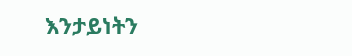እንታይነትን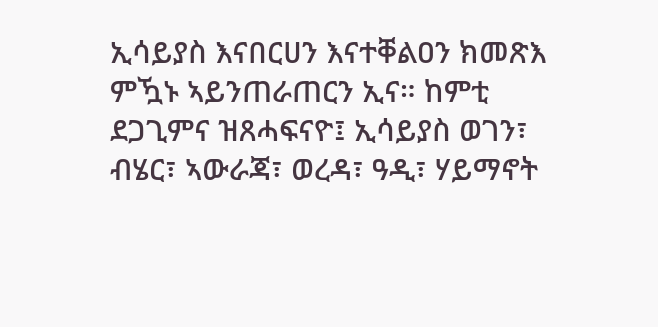ኢሳይያስ እናበርሀን እናተቐልዐን ክመጽእ ምዃኑ ኣይንጠራጠርን ኢና። ከምቲ ደጋጊምና ዝጸሓፍናዮ፤ ኢሳይያስ ወገን፣ ብሄር፣ ኣውራጃ፣ ወረዳ፣ ዓዲ፣ ሃይማኖት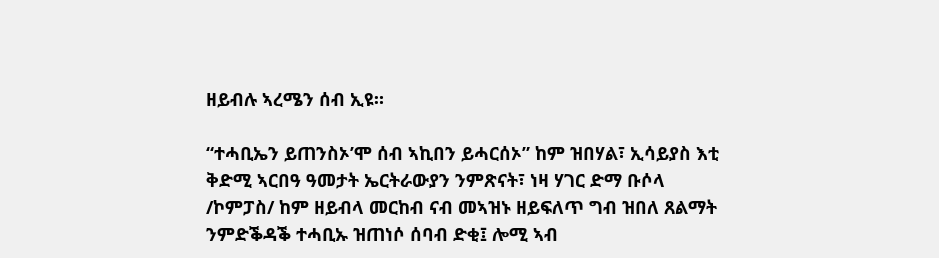ዘይብሉ ኣረሜን ሰብ ኢዩ።

“ተሓቢኤን ይጠንስኦ’ሞ ሰብ ኣኪበን ይሓርሰኦ” ከም ዝበሃል፣ ኢሳይያስ እቲ ቅድሚ ኣርበዓ ዓመታት ኤርትራውያን ንምጽናት፣ ነዛ ሃገር ድማ ቡሶላ /ኮምፓስ/ ከም ዘይብላ መርከብ ናብ መኣዝኑ ዘይፍለጥ ግብ ዝበለ ጸልማት ንምድቕዳቕ ተሓቢኡ ዝጠነሶ ሰባብ ድቂ፤ ሎሚ ኣብ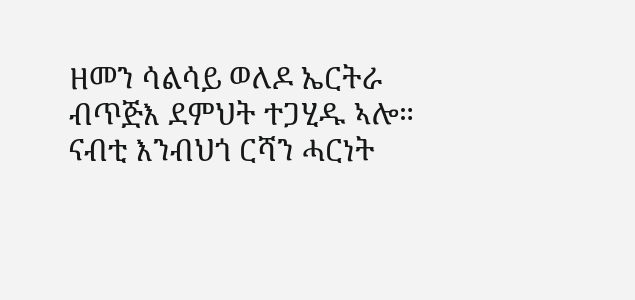ዘመን ሳልሳይ ወለዶ ኤርትራ ብጥጅእ ደምህት ተጋሂዱ ኣሎ።
ናብቲ እንብህጎ ርሻን ሓርነት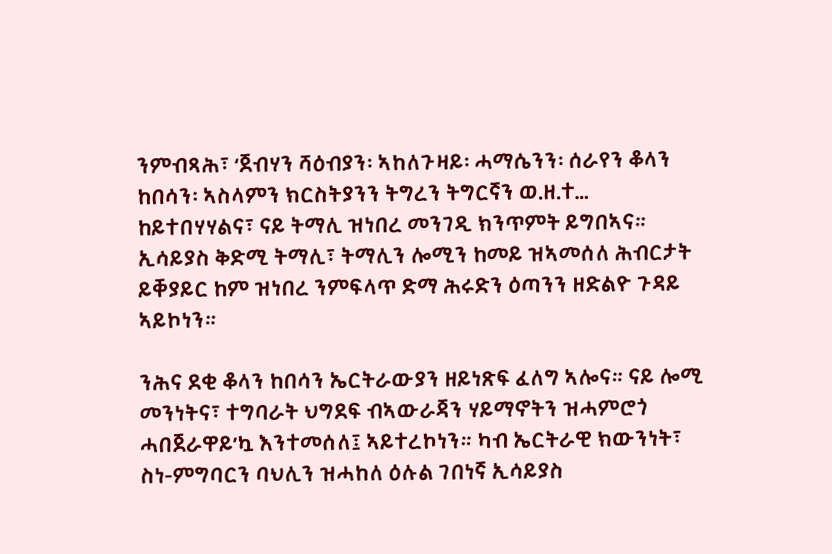ንምብጻሕ፣ ‘ጀብሃን ሻዕብያን፡ ኣከለጉዛይ፡ ሓማሴንን፡ ሰራየን ቆላን ከበሳን፡ ኣስላምን ክርስትያንን ትግረን ትግርኛን ወ.ዘ.ተ… ከይተበሃሃልና፣ ናይ ትማሊ ዝነበረ መንገዲ ክንጥምት ይግበኣና። ኢሳይያስ ቅድሚ ትማሊ፣ ትማሊን ሎሚን ከመይ ዝኣመሰለ ሕብርታት ይቐያይር ከም ዝነበረ ንምፍላጥ ድማ ሕሩድን ዕጣንን ዘድልዮ ጉዳይ ኣይኮነን።

ንሕና ደቂ ቆላን ከበሳን ኤርትራውያን ዘይነጽፍ ፈለግ ኣሎና። ናይ ሎሚ መንነትና፣ ተግባራት ህግደፍ ብኣውራጃን ሃይማኖትን ዝሓምሮጎ ሓበጀራዋይ’ኳ እንተመሰለ፤ ኣይተረኮነን። ካብ ኤርትራዊ ክውንነት፣ ስነ-ምግባርን ባህሊን ዝሓከለ ዕሉል ገበነኛ ኢሳይያስ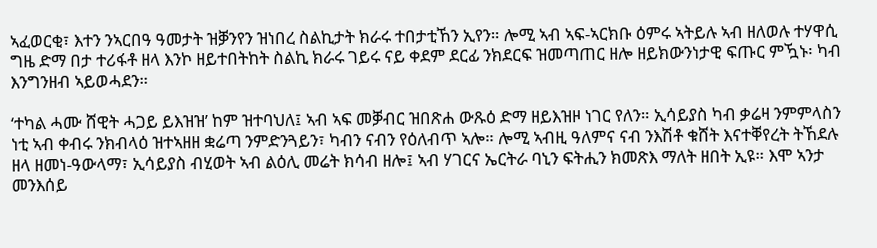ኣፈወርቂ፣ እተን ንኣርበዓ ዓመታት ዝቓንየን ዝነበረ ስልኪታት ክራሩ ተበታቲኸን ኢየን። ሎሚ ኣብ ኣፍ-ኣርክቡ ዕምሩ ኣትይሉ ኣብ ዘለወሉ ተሃዋሲ ግዜ ድማ በታ ተሪፋቶ ዘላ እንኮ ዘይተበትከት ስልኪ ክራሩ ገይሩ ናይ ቀደም ደርፊ ንክደርፍ ዝመጣጠር ዘሎ ዘይክውንነታዊ ፍጡር ምዃኑ፡ ካብ እንግንዘብ ኣይወሓደን።

‘ተካል ሓሙ ሸዊት ሓጋይ ይእዝዝ’ ከም ዝተባህለ፤ ኣብ ኣፍ መቓብር ዝበጽሐ ውጹዕ ድማ ዘይእዝዞ ነገር የለን። ኢሳይያስ ካብ ቃሬዛ ንምምላስን ነቲ ኣብ ቀብሩ ንክብላዕ ዝተኣዘዘ ቋሬጣ ንምድንጓይን፣ ካብን ናብን የዕለብጥ ኣሎ። ሎሚ ኣብዚ ዓለምና ናብ ንእሽቶ ቁሸት እናተቐየረት ትኸደሉ ዘላ ዘመነ-ዓውላማ፣ ኢሳይያስ ብሂወት ኣብ ልዕሊ መሬት ክሳብ ዘሎ፤ ኣብ ሃገርና ኤርትራ ባኒን ፍትሒን ክመጽእ ማለት ዘበት ኢዩ። እሞ ኣንታ መንእሰይ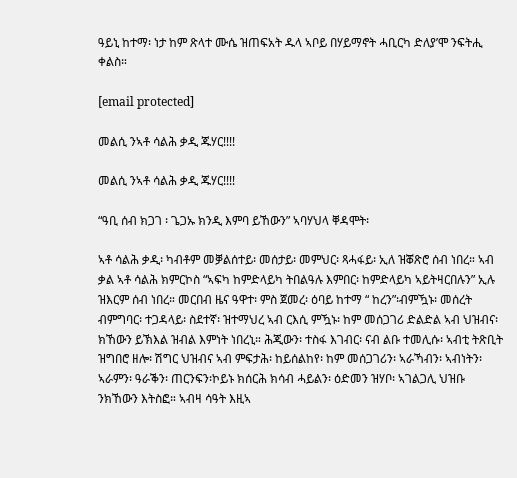ዓይኒ ከተማ፡ ነታ ከም ጽላተ ሙሴ ዝጠፍአት ዱላ ኣቦይ በሃይማኖት ሓቢርካ ድለያ’ሞ ንፍትሒ ቀልስ።

[email protected]

መልሲ ንኣቶ ሳልሕ ቃዲ ጁሃር!!!!

መልሲ ንኣቶ ሳልሕ ቃዲ ጁሃር!!!!

“ዓቢ ሰብ ክጋገ ፡ ጌጋኡ ክንዲ እምባ ይኸውን” ኣባሃህላ ቐዳሞት፡

ኣቶ ሳልሕ ቃዲ፡ ካብቶም መቓልሰተይ፡ መሰታይ፡ መምህር፡ ጻሓፋይ፡ ኢለ ዝቖጽሮ ሰብ ነበረ። ኣብ ቃል ኣቶ ሳልሕ ክምርኮስ “ኣፍካ ከምድላይካ ትበልዓሉ እምበር፡ ከምድላይካ ኣይትዛርበሉን” ኢሉ ዝእርም ሰብ ነበረ። መርበብ ዜና ዓዋተ፡ ምስ ጀመረ፡ ዕባይ ከተማ “ ከረን”፡ብምዃኑ፡ መሰረት ብምግባር፡ ተጋዳላይ፡ ስደተኛ፡ ዝተማህረ ኣብ ርእሲ ምዃኑ፡ ከም መሰጋገሪ ድልድል ኣብ ህዝብና፡ ክኸውን ይኽእል ዝብል እምነት ነበረኒ። ሕጂውን፡ ተስፋ እገብር፡ ናብ ልቡ ተመሊሱ፡ ኣብቲ ትጽቢት ዝግበሮ ዘሎ፡ ሽግር ህዝብና ኣብ ምፍታሕ፡ ከይሰልከየ፡ ከም መሰጋገሪን፡ ኣራኻብን፡ ኣብነትን፡ ኣራምን፡ ዓራቕን፡ ጠርንፍን፡ኮይኑ ክሰርሕ ክሳብ ሓይልን፡ ዕድመን ዝሃቦ፡ ኣገልጋሊ ህዝቡ ንክኸውን እትስፎ። ኣብዛ ሳዓት እዚኣ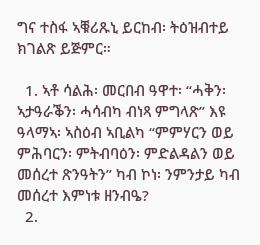ግና ተስፋ ኣቑሪጹኒ ይርከብ፡ ትዕዝብተይ ክገልጽ ይጅምር።

  1. ኣቶ ሳልሕ፡ መርበብ ዓዋተ፡ “ሓቅን፡ ኣታዓራቕን፡ ሓሳብካ ብነጻ ምግላጽ” እዩ ዓላማኣ፡ ኣስዕብ ኣቢልካ “ምምሃርን ወይ ምሕባርን፡ ምትብባዕን፡ ምድልዳልን ወይ መሰረተ ጽንዓትን” ካብ ኮነ፡ ንምንታይ ካብ መሰረተ እምነቱ ዘንብዔ?
  2.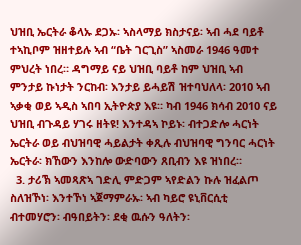ህዝቢ ኤርትራ ቆላኡ ደጋኡ፡ ኣስላማይ ክስታናይ፡ ኣብ ሓደ ባይቶ ተኣኪቦም ዝዘተይሉ ኣብ “ቤት ገርጊስ” ኣስመራ 1946 ዓመተ ምህረት ነበረ። ዳግማይ ናይ ህዝቢ ባይቶ ከም ህዝቢ ኣብ ምንታይ ኩነታት ንርከብ፡ እንታይ ይሓይሽ ዝተባህለላ፡ 2010 ኣብ ኣቃቂ ወይ ኣዲስ ኣበባ ኢትዮጵያ እዩ። ካብ 1946 ክሳብ 2010 ናይ ህዝቢ ብጉዳይ ሃገሩ ዘትዩ! እንተዳኣ ኮይኑ፡ ብተጋድሎ ሓርነት ኤርትራ ወይ ብህዝባዊ ሓይልታት ቀጺሉ ብህዝባዊ ግንባር ሓርነት ኤርትራ፡ ክኸውን እንከሎ ውድባውን ጸቢብን እዩ ዝነበረ።
  3. ታሪኽ ኣመጻጽኣ ገድሊ ምድጋም ኣየድልን ኩሉ ዝፈልጦ ስለዝኾነ፡ እንተኾነ ኣጀማምራኡ፡ ኣብ ካይሮ ዩኒቨርሲቲ ብተመሃሮን፡ ብዓበይትን፡ ደቂ ዉሱን ዓለትን፡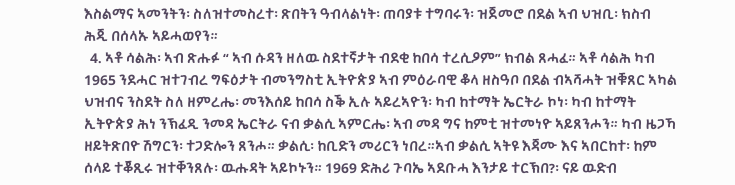እስልማና ኣመንትን፡ ስለዝተመስረተ፡ ጽበትን ዓብላልነት፡ ጠባያቱ ተግባሩን፡ ዝጀመሮ በደል ኣብ ህዝቢ፡ ክስብ ሕጂ በሰላኡ ኣይሓወየን።
  4. ኣቶ ሳልሕ፡ ኣብ ጽሑፉ “ ኣብ ሱዳን ዘለዉ ስደተኛታት ብደቂ ከበሳ ተረሲዖም” ክብል ጸሓፈ። ኣቶ ሳልሕ ካብ 1965 ንደሓር ዝተገብረ ግፍዕታት ብመንግስቲ ኢትዮጵያ ኣብ ምዕራባዊ ቆላ ዘስዓቦ በደል ብኣሻሓት ዝቑጸር ኣካል ህዝብና ንስደት ስለ ዘምረሔ፡ መንእሰይ ከበሳ ስቕ ኢሉ ኣይረኣዮን፡ ካብ ከተማት ኤርትራ ኮነ፡ ካብ ከተማት ኢትዮጵያ ሕነ ንኽፈዲ ንመዳ ኤርትራ ናብ ቃልሲ ኣምርሔ፡ ኣብ መዳ ግና ከምቲ ዝተመነዮ ኣይጸንሖን። ካብ ዜጋኻ ዘይትጽበዮ ሽግርን፡ ተጋድሎን ጸንሖ። ቃልሲ፡ ከቢድን መሪርን ነበረ።ኣብ ቃልሲ ኣትዩ እጃሙ እና ኣበርከተ፡ ከም ሰላይ ተቖጺሩ ዝተቐንጸሉ፡ ዉሑዳት ኣይኮኑን። 1969 ድሕሪ ጉባኤ ኣደቡሓ እንታይ ተርኽበ?፡ ናይ ዉድብ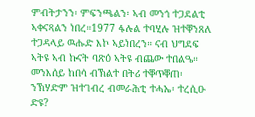ምብትታንን፡ ምፍንጫልን፡ ኣብ መንጎ ተጋደልቲ ኣቀናጻልን ነበረ።1977 ፋሉል ተባሂሉ ዝተቐንጸለ ተጋዳላይ ዉሑድ እኮ ኣይነበረን። ናብ ህግደፍ ኣትዩ ኣብ ኩናት ባጽዕ ኣትዩ ብጨው ተበልዔ። መንእሰይ ከበሳ ብኽልተ በትሪ ተቐጥቐጠ፡ ንኽሃድም ዝተገብረ ብመራሕቲ ተሓኤ፡ ተረሲዑ ድዩ?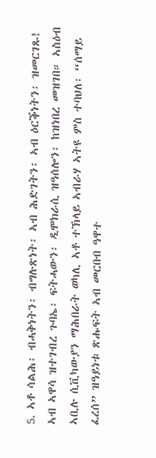5. ኣቶ ሳልሕ፡ ብሓቅነትን፡ ብግሉጽነት፡ ኣብ ሕድገትን፡ ኣብ ዕርቕነትን፡ ዝመርገጹ! ኣብ ኣዋሳ ዝተገብረ ጉባኤ፡ ፍትሓውን፡ ዲሞክራሲ ዝዓሰሎን፡ ከዝነበረ መዝገበ። ኣስዕብ ኣቢሉ ሲቪካውያን ማሕበራት ወካሊ ኣቶ ተኽላይ ኣብራሃ ኣትዩ ምስ ተባህለ፡ “ሰማይ ፈረሰ” ዝዓይነቱ ጽሑፍት ኣብ መርበብ ዓዋተ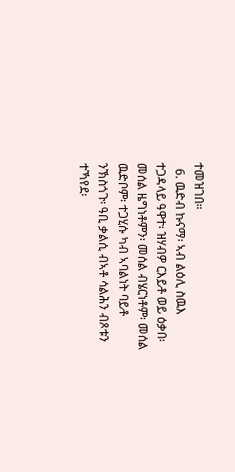ተመዝገበ።
  6. ዉድብ ኩናማ፡ ኣብ ልዕሊ ስዉእ ተጋዳላይ ዓዋተ፡ ዝሃብዎ ርእይቶ ወይ ዕቃበ፡ መሰል ዜግነቶምን፡ መሰል ብሄርነቶም፡ መሰል ዉድቦም፡ ተጋሂሱ ካብ ኣባልነት ባይቶ ንኽስጎጉ፡ ዓቢ ቃልሲ ብኣቶ ሳልሕን ብጾቱን ተኻየደ፡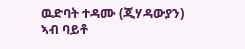ዉድባት ተዳሙ (ጂሃዳውያን) ኣብ ባይቶ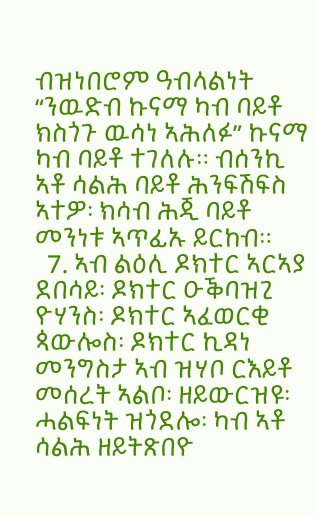ብዝነበሮም ዓብላልነት “ንዉድብ ኩናማ ካብ ባይቶ ክስጎጉ ዉሳነ ኣሕለፉ” ኩናማ ካብ ባይቶ ተገለሉ። ብሰንኪ ኣቶ ሳልሕ ባይቶ ሕንፍሽፍስ ኣተዎ፡ ክሳብ ሕጂ ባይቶ መንነቱ ኣጥፊኡ ይርከብ።
  7. ኣብ ልዕሊ ዶክተር ኣርኣያ ደበሳይ፡ ዶክተር ዑቕባዝጊ ዮሃንስ፡ ዶክተር ኣፈወርቂ ጳውሎስ፡ ዶክተር ኪዳነ መንግስታ ኣብ ዝሃቦ ርእይቶ መሰረት ኣልቦ፡ ዘይውርዝዩ፡ ሓልፍነት ዝጎደሎ፡ ካብ ኣቶ ሳልሕ ዘይትጽበዮ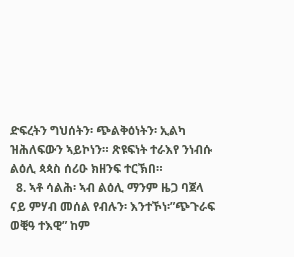ድፍረትን ግህሰትን፡ ጭልቅዕነትን፡ ኢልካ ዝሕለፍውን ኣይኮነን። ጽዩፍነት ተራእየ ንነብሱ ልዕሊ ጳጳስ ሰሪዑ ክዘንፍ ተርኽበ።
  8. ኣቶ ሳልሕ፡ ኣብ ልዕሊ ማንም ዜጋ ባጀላ ናይ ምሃብ መሰል የብሉን፡ እንተኾነ፡”ጭጉራፍ ወቒዓ ተእዊ” ከም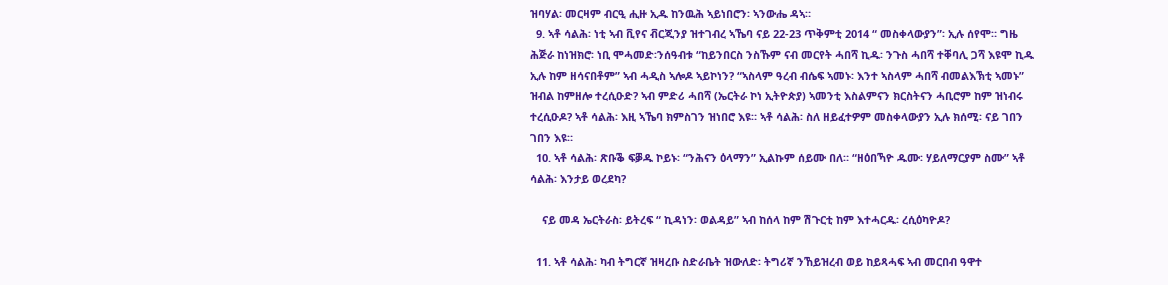ዝባሃል፡ መርዛም ብርዒ ሒዙ ኢዱ ከንዉሕ ኣይነበሮን፡ ኣንውሔ ዳኣ።
  9. ኣቶ ሳልሕ፡ ነቲ ኣብ ቪየና ቭርጂንያ ዝተገብረ ኣኼባ ናይ 22-23 ጥቅምቲ 2014 “ መስቀላውያን”፡ ኢሉ ሰየሞ። ግዜ ሕጅራ ከነዝክሮ፡ ነቢ ሞሓመድ፡ንሰዓብቱ “ከይንበርስ ንስኹም ናብ መርየት ሓበሻ ኪዱ፡ ንጉስ ሓበሻ ተቐባሊ ጋሻ እዩሞ ኪዱ ኢሉ ከም ዘሳናበቶም” ኣብ ሓዲስ ኣሎዶ ኣይኮነን? “ኣስላም ዓረብ ብሴፍ ኣመኑ፡ እንተ ኣስላም ሓበሻ ብመልእኽቲ ኣመኑ” ዝብል ከምዘሎ ተረሲዑድ? ኣብ ምድሪ ሓበሻ (ኤርትራ ኮነ ኢትዮጵያ) ኣመንቲ እስልምናን ክርስትናን ሓቢሮም ከም ዝነብሩ ተረሲዑዶ? ኣቶ ሳልሕ፡ እዚ ኣኼባ ክምስገን ዝነበሮ እዩ። ኣቶ ሳልሕ፡ ስለ ዘይፈተዎም መስቀላውያን ኢሉ ክሰሚ፡ ናይ ገበን ገበን እዩ።
  10. ኣቶ ሳልሕ፡ ጽቡቕ ፍቓዱ ኮይኑ፡ “ንሕናን ዕላማን” ኢልኩም ሰይሙ በለ። “ዘዕበኻዮ ዱሙ፡ ሃይለማርያም ስሙ” ኣቶ ሳልሕ፡ እንታይ ወረደካ?

    ናይ መዳ ኤርትራስ፡ ይትረፍ “ ኪዳነን፡ ወልዳይ” ኣብ ከሰላ ከም ሽጉርቲ ከም እተሓርዱ፡ ረሲዕካዮዶ?

  11. ኣቶ ሳልሕ፡ ካብ ትግርኛ ዝዛረቡ ስድራቤት ዝውለድ፡ ትግሪኛ ንኸይዝረብ ወይ ከይጻሓፍ ኣብ መርበብ ዓዋተ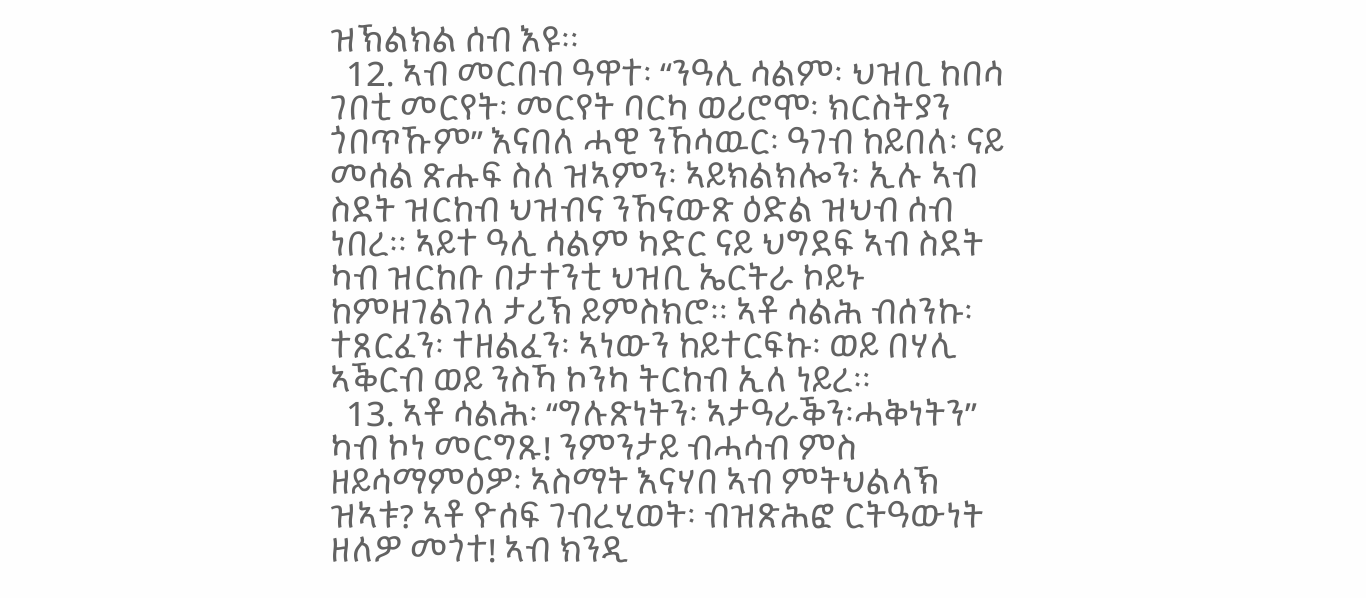ዝኽልክል ሰብ እዩ።
  12. ኣብ መርበብ ዓዋተ፡ “ንዓሊ ሳልም፡ ህዝቢ ከበሳ ገበቲ መርየት፡ መርየት ባርካ ወሪሮሞ፡ ክርስትያን ጎበጥኹም” እናበለ ሓዊ ንኸሳዉር፡ ዓገብ ከይበለ፡ ናይ መሰል ጽሑፍ ስለ ዝኣምን፡ ኣይክልክሎን፡ ኢሉ ኣብ ስደት ዝርከብ ህዝብና ንኸናውጽ ዕድል ዝህብ ሰብ ነበረ። ኣይተ ዓሊ ሳልም ካድር ናይ ህግደፍ ኣብ ስደት ካብ ዝርከቡ በታተንቲ ህዝቢ ኤርትራ ኮይኑ ከምዘገልገለ ታሪኽ ይምስክሮ። ኣቶ ሳልሕ ብሰንኩ፡ ተጸርፈን፡ ተዘልፈን፡ ኣነውን ከይተርፍኩ፡ ወይ በሃሊ ኣቕርብ ወይ ንስኻ ኮንካ ትርከብ ኢለ ነይረ።
  13. ኣቶ ሳልሕ፡ “ግሉጽነትን፡ ኣታዓራቕን፡ሓቅነትን” ካብ ኮነ መርግጹ! ንምንታይ ብሓሳብ ምስ ዘይሳማምዕዎ፡ ኣስማት እናሃበ ኣብ ምትህልላኽ ዝኣቱ? ኣቶ ዮሰፍ ገብረሂወት፡ ብዝጽሕፎ ርትዓውነት ዘለዎ መጎተ! ኣብ ክንዲ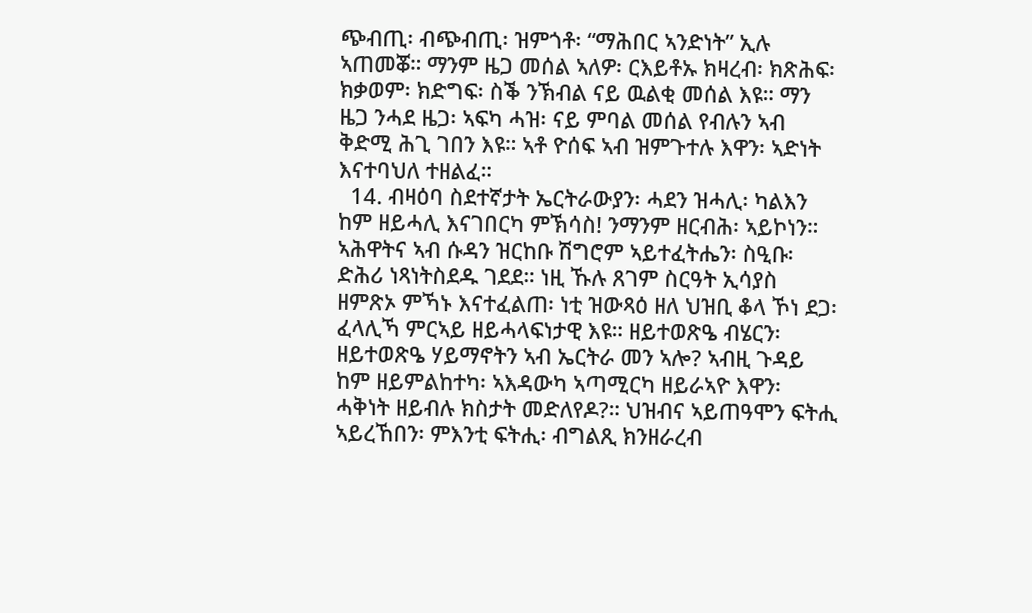ጭብጢ፡ ብጭብጢ፡ ዝምጎቶ፡ “ማሕበር ኣንድነት” ኢሉ ኣጠመቖ። ማንም ዜጋ መሰል ኣለዎ፡ ርእይቶኡ ክዛረብ፡ ክጽሕፍ፡ ክቃወም፡ ክድግፍ፡ ስቕ ንኽብል ናይ ዉልቂ መሰል እዩ። ማን ዜጋ ንሓደ ዜጋ፡ ኣፍካ ሓዝ፡ ናይ ምባል መሰል የብሉን ኣብ ቅድሚ ሕጊ ገበን እዩ። ኣቶ ዮሰፍ ኣብ ዝምጉተሉ እዋን፡ ኣድነት እናተባህለ ተዘልፈ።
  14. ብዛዕባ ስደተኛታት ኤርትራውያን፡ ሓደን ዝሓሊ፡ ካልእን ከም ዘይሓሊ እናገበርካ ምኽሳስ! ንማንም ዘርብሕ፡ ኣይኮነን። ኣሕዋትና ኣብ ሱዳን ዝርከቡ ሽግሮም ኣይተፈትሔን፡ ስዒቡ፡ ድሕሪ ነጻነትስደዱ ገደደ። ነዚ ኹሉ ጸገም ስርዓት ኢሳያስ ዘምጽኦ ምኻኑ እናተፈልጠ፡ ነቲ ዝውጻዕ ዘለ ህዝቢ ቆላ ኾነ ደጋ፡ ፈላሊኻ ምርኣይ ዘይሓላፍነታዊ እዩ። ዘይተወጽዔ ብሄርን፡ ዘይተወጽዔ ሃይማኖትን ኣብ ኤርትራ መን ኣሎ? ኣብዚ ጉዳይ ከም ዘይምልከተካ፡ ኣእዳውካ ኣጣሚርካ ዘይራኣዮ እዋን፡ ሓቅነት ዘይብሉ ክስታት መድለየዶ?። ህዝብና ኣይጠዓሞን ፍትሒ ኣይረኸበን፡ ምእንቲ ፍትሒ፡ ብግልጺ ክንዘራረብ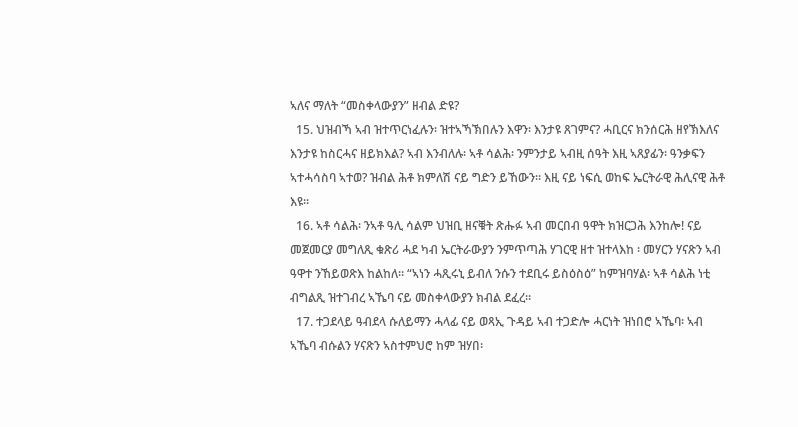ኣለና ማለት “መስቀላውያን” ዘብል ድዩ?
  15. ህዝብኻ ኣብ ዝተጥርነፈሉን፡ ዝተኣኻኽበሉን እዋን፡ እንታዩ ጸገምና? ሓቢርና ክንሰርሕ ዘየኽእለና እንታዩ ከስርሓና ዘይክእል? ኣብ እንብለሉ፡ ኣቶ ሳልሕ፡ ንምንታይ ኣብዚ ሰዓት እዚ ኣጸያፊን፡ ዓንቃፍን ኣተሓሳስባ ኣተወ? ዝብል ሕቶ ክምለሽ ናይ ግድን ይኸውን። እዚ ናይ ነፍሲ ወከፍ ኤርትራዊ ሕሊናዊ ሕቶ እዩ።
  16. ኣቶ ሳልሕ፡ ንኣቶ ዓሊ ሳልም ህዝቢ ዘናቑት ጽሑፉ ኣብ መርበብ ዓዋት ክዝርጋሕ እንከሎ! ናይ መጀመርያ መግለጺ ቁጽሪ ሓደ ካብ ኤርትራውያን ንምጥጣሕ ሃገርዊ ዘተ ዝተላእከ ፡ መሃርን ሃናጽን ኣብ ዓዋተ ንኸይወጽእ ከልከለ። “ኣነን ሓጺሩኒ ይብለ ንሱን ተደቢሩ ይስዕስዕ” ከምዝባሃል፡ ኣቶ ሳልሕ ነቲ ብግልጺ ዝተገብረ ኣኼባ ናይ መስቀላውያን ክብል ደፈረ።
  17. ተጋደላይ ዓብደላ ሱለይማን ሓላፊ ናይ ወጻኢ ጉዳይ ኣብ ተጋድሎ ሓርነት ዝነበሮ ኣኼባ፡ ኣብ ኣኼባ ብሱልን ሃናጽን ኣስተምህሮ ከም ዝሃበ፡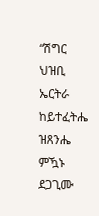“ሽግር ህዝቢ ኤርትራ ከይተፈትሔ ዝጸንሔ ምዃኑ ደጋጊሙ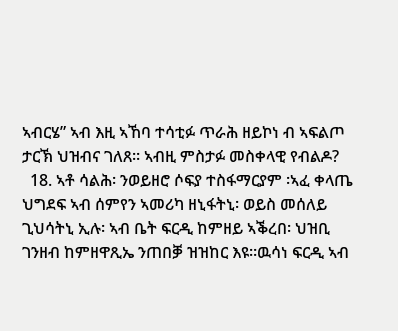ኣብርሄ” ኣብ እዚ ኣኸባ ተሳቲፉ ጥራሕ ዘይኮነ ብ ኣፍልጦ ታርኽ ህዝብና ገለጸ። ኣብዚ ምስታፉ መስቀላዊ የብልዶ?
  18. ኣቶ ሳልሕ፡ ንወይዘሮ ሶፍያ ተስፋማርያም ፡ኣፈ ቀላጤ ህግደፍ ኣብ ሰምየን ኣመሪካ ዘኒፋትኒ፡ ወይስ መሰለይ ጊህሳትኒ ኢሉ፡ ኣብ ቤት ፍርዲ ከምዘይ ኣቕረበ፡ ህዝቢ ገንዘብ ከምዘዋጺኤ ንጠበቓ ዝዝከር እዩ።ዉሳነ ፍርዲ ኣብ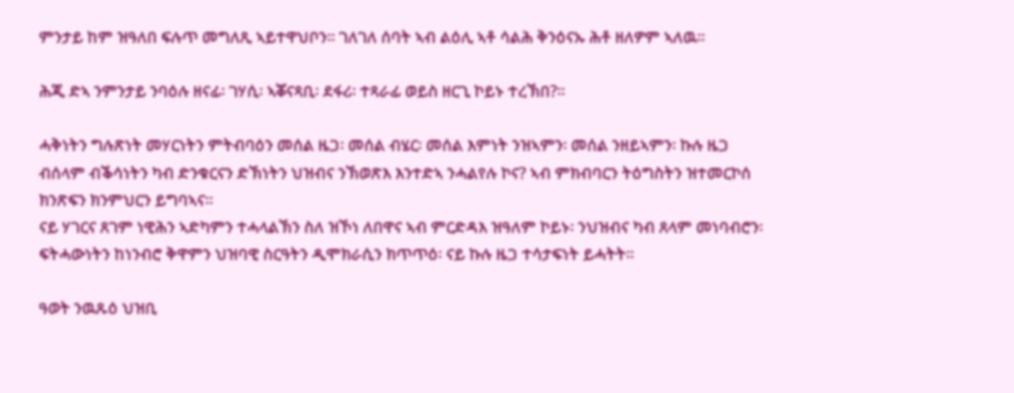ምንታይ ከም ዝዓለበ ፍሉጥ መግለጺ ኣይተዋህቦን። ገለገለ ሰባት ኣብ ልዕሊ ኣቶ ሳልሕ ቅንዕናኡ ሕቶ ዘለዎም ኣለዉ።

ሕጂ ድኣ ንምንታይ ንባዕሉ ዘናፊ፡ ገሃሲ፡ ኣቖናጻቢ፡ ደፋሪ፡ ተጻራፊ ወይስ ዘርጊ ኮይኑ ተረኽበ?።

ሓቅነትን ግሉጽነት መሃርነትን ምትብባዕን መሰል ዜጋ፡ መሰል ብሄር፡ መሰል እምነት ንዝኣምን፡ መሰል ንዘይኣምን፡ ኩሉ ዜጋ ብሰላም ብቕሳነትን ካብ ድንቁርናን ድኽነትን ህዝብና ንኽወጽእ እንተድኣ ንሓልየሉ ኮና? ኣብ ምክብባርን ትዕግስትን ዝተመርኮሰ ክንጽፍን ክንምህርን ይግባኣና።
ናይ ሃገርና ጸገም ነዊሕን ኣድካምን ተሓላልኽን ስለ ዝኾነ ለበዋና ኣብ ምርድዳእ ዝዓለም ኮይኑ፡ ንህዝብና ካብ ጸላም መነባብሮን፡ ፍትሓውነትን ከነንብሮ ቅዋምን ህዝባዊ ስርዓትን ዲሞክራሲን ክጥጥዕ፡ ናይ ኩሉ ዜጋ ተሳታፍነት ይሓትት።

ዓወት ንዉጹዕ ህዝቢ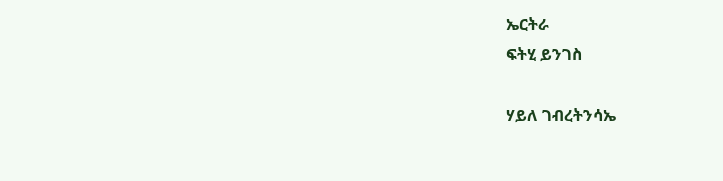ኤርትራ
ፍትሂ ይንገስ

ሃይለ ገብረትንሳኤ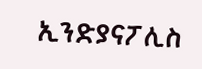ኢንድያናፖሊስ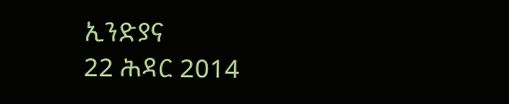ኢንድያና
22 ሕዳር 2014